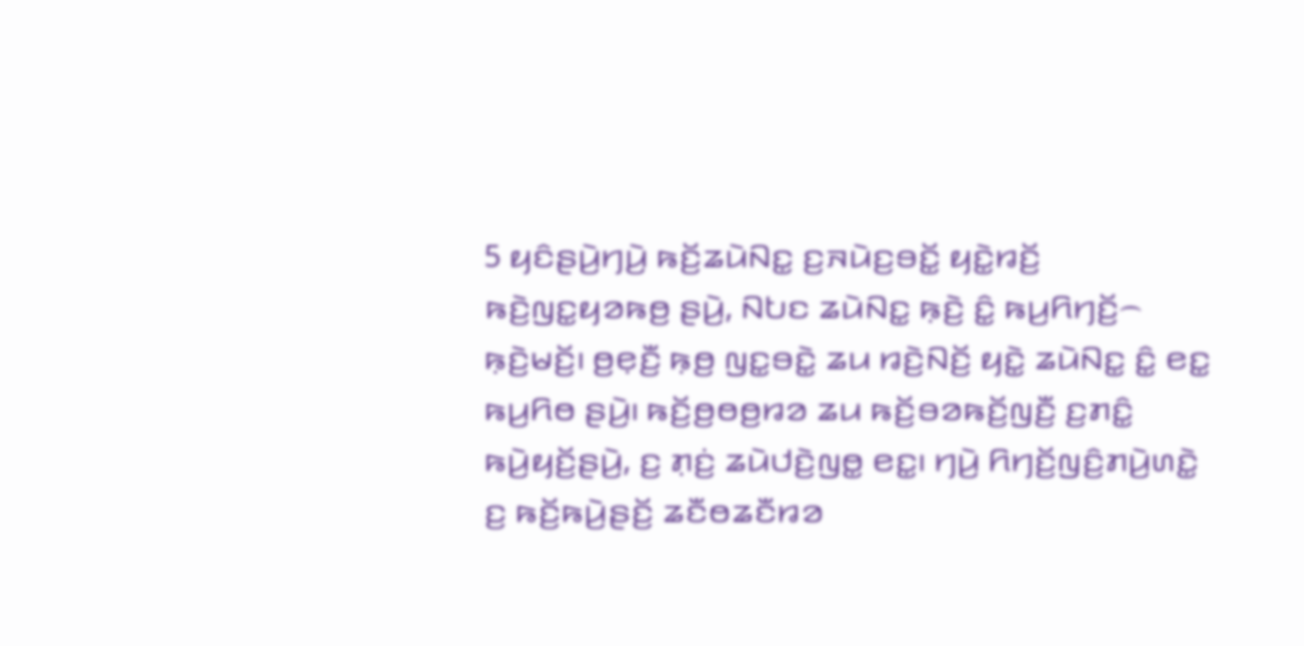5 ꤟꤢꤨꤔꤣꤧ꤬ꤚꤣꤧ꤬ ꤒꤢꤩ꤬ꤘꤣꤧꤡꤢ꤭ ꤢ꤬ꤏꤣꤧꤢ꤬ꤋꤢꤩ꤭ ꤟꤢꤧ꤭ꤙꤢꤩ꤬ ꤒꤢꤧ꤬ꤜꤢ꤭ꤟꤤꤒꤥ꤬ ꤔꤣꤧ꤬, ꤡꤝꤢ ꤘꤣꤧꤡꤢ꤭ ꤒ꤫ꤢꤧ꤬ ꤢꤨ꤭ ꤒꤣ꤬ꤖꤚꤢꤩ꤬꤮ ꤒ꤫ꤢꤧ꤬ꤗꤢꤩ꤬꤯ ꤥ꤬ꤕ꤫ꤢꤪ꤬ ꤒ꤫ꤥ꤬ ꤜꤢ꤭ꤋꤢꤧ꤭ ꤘꤣ ꤙꤢꤧ꤬ꤡꤢꤩ꤬ ꤟꤢꤧ꤭ ꤘꤣꤧꤡꤢ꤭ ꤢꤨ꤭ ꤕꤢ꤭ ꤒꤣ꤬ꤖꤥ ꤔꤣꤧ꤬꤯ ꤒꤢꤩ꤬ꤥ꤬ꤥꤥ꤬ꤙꤤ ꤘꤣ ꤒꤢꤩ꤬ꤋꤤꤒꤢꤩ꤬ꤜꤢꤪ꤬ ꤢ꤬ꤊꤢꤨ꤭ ꤒꤣꤧ꤬ꤟꤢꤩ꤬ꤔꤣꤧ꤬, ꤢ꤬ ꤊ꤫ꤢꤦ꤬ ꤘꤣꤧꤓꤢꤧ꤬ꤜꤥ꤭ ꤕꤢ꤭꤯ ꤚꤣꤧ꤬ ꤖꤚꤢꤩ꤬ꤜꤢꤨ꤬ꤊꤣꤧ꤬ꤛꤢꤧ꤭ ꤢ꤬ ꤒꤢꤩ꤬ꤒꤣꤧ꤬ꤔꤢꤩ꤬ ꤘꤢꤪꤥꤘꤢꤪꤙꤤ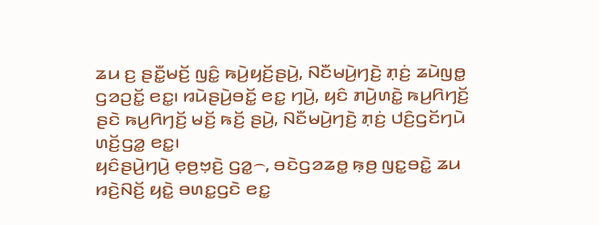ꤘꤣ ꤢ꤬ ꤔꤢꤪ꤭ꤗꤢꤩ꤬ ꤜꤢꤨ꤭ ꤒꤣꤧ꤬ꤟꤢꤩ꤬ꤔꤣꤧ꤬, ꤡꤢꤪꤗꤣꤧ꤬ꤚꤢꤧ꤬ ꤊ꤫ꤢꤦ꤬ ꤘꤣꤧꤜꤥ꤭ ꤞꤤꤑꤢꤩ꤭ ꤕꤢ꤭꤯ ꤙꤣꤧꤔꤣꤧ꤬ꤋꤢꤩ꤭ ꤕꤢ꤭ ꤚꤣꤧ꤬, ꤟꤢꤨ ꤊꤣꤧ꤬ꤛꤢꤧ꤭ ꤒꤣ꤬ꤖꤚꤢꤩ꤬ ꤔꤢꤧ ꤒꤣ꤬ꤖꤚꤢꤩ꤬ ꤗꤢꤩ꤬ ꤒꤢꤩ꤬ ꤔꤣꤧ꤬, ꤡꤢꤪꤗꤣꤧ꤬ꤚꤢꤧ꤬ ꤊ꤫ꤢꤦ꤬ ꤓꤢꤨ꤬ꤞꤢꤩꤚꤣꤧ ꤛꤢꤩ꤬ꤞꤤ꤭ ꤕꤢ꤭꤯
ꤟꤢꤨꤔꤣꤧ꤬ꤚꤣꤧ꤬ ꤕ꤫ꤥ꤬ꤠ꤫ꤢꤧ꤬ ꤞꤤ꤭꤮, ꤋꤢꤧꤞꤤꤘꤥ꤭ ꤒ꤫ꤥ꤬ ꤜꤢ꤭ꤋꤢꤧ꤭ ꤘꤣ ꤙꤢꤧ꤬ꤡꤢꤩ꤬ ꤟꤢꤧ꤭ ꤋꤛꤢ꤭ꤞꤢꤧ ꤕꤢ꤭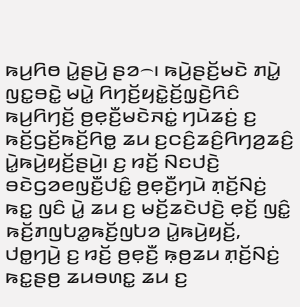ꤒꤣ꤬ꤖꤥ ꤣꤧ꤭ꤔꤣꤧ꤬ ꤔꤤ꤮꤯ ꤒꤣꤧ꤬ꤔꤢꤩ꤬ꤗꤢꤧ ꤊꤣꤧ꤭ ꤜꤢ꤭ꤋꤢꤧ꤭ ꤗꤣꤧ꤭ ꤖꤚꤢꤩ꤬ꤟꤢꤧ꤭ꤢꤩ꤬ꤜ꤫ꤢꤧ꤬ꤖꤢꤨ ꤒꤣ꤬ꤖꤚꤢꤩ꤬ ꤥ꤬ꤕ꤫ꤢꤪ꤬ꤗꤢꤧꤏꤢꤦ꤭ ꤚꤣꤧꤘꤢꤦ꤬ ꤢ꤬ ꤒꤢꤩ꤬ꤞꤢꤩ꤬ꤒꤢꤩ꤬ꤖꤥ꤭ ꤘꤣ ꤢ꤬ꤍꤢꤨ꤬ꤘꤢꤨ꤬ꤖꤚꤤ꤬ꤘꤢꤨ꤬ ꤣꤧ꤭ꤒꤣꤧ꤬ꤟꤢꤩ꤬ꤔꤣꤧ꤬꤯ ꤢ꤬ ꤙꤢꤩ꤬ ꤡꤢꤓꤢꤧ꤬ ꤋꤢꤧꤞꤤꤕꤜꤢꤪ꤬ꤓꤢꤨ꤭ ꤥ꤬ꤕ꤫ꤢꤪ꤬ꤚꤣꤧ ꤊ꤫ꤢꤩ꤬ꤡꤢꤦ꤬ ꤒꤢ꤭ ꤜꤢꤨ ꤣꤧ꤭ ꤘꤣ ꤢ꤬ ꤗꤢꤩ꤬ꤘꤢꤧꤓꤢꤧ꤬ ꤕ꤫ꤢꤩ꤬ ꤜꤢꤨ꤭ ꤒꤢꤩ꤬ꤊꤜꤝꤤ꤭ꤒꤢꤩ꤬ꤜꤝꤤ ꤣꤧ꤭ꤒꤣꤧ꤬ꤟꤢꤩ꤬, ꤓꤥ꤭ꤚꤣꤧ꤬ ꤢ꤬ ꤙꤢꤩ꤬ ꤥ꤬ꤕ꤫ꤢꤪ꤬ ꤒ꤫ꤥ꤬ꤘꤣ ꤊ꤫ꤢꤩ꤬ꤡꤢꤦ꤬ ꤒꤢ꤭ꤔꤥ꤬ ꤘꤣꤋꤛꤢ꤭ ꤘꤣ ꤢ꤬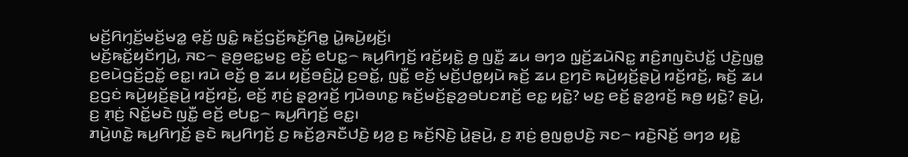ꤗꤢꤩ꤬ꤖꤚ꤫ꤢꤩ꤬ꤗꤢꤩ꤬ꤗꤤ꤭ ꤕ꤫ꤢꤩ꤬ ꤜꤢꤨ꤭ ꤒꤢꤩ꤬ꤞꤢꤩ꤬ꤒꤢꤩ꤬ꤖꤥ꤭ ꤣꤧ꤭ꤒꤣꤧ꤬ꤟꤢꤩ꤬꤯
ꤗꤢꤩ꤬ꤒꤢꤩ꤭ꤟꤢꤩꤚꤣꤧ꤬, ꤏꤢ꤮ ꤔꤥ꤬ꤕꤢ꤭ꤗꤢ꤬ ꤕꤢꤩ꤬ ꤕꤝꤢ꤭꤮ ꤒꤣ꤬ꤖꤚꤢꤩ꤬ ꤙꤢꤩ꤬ꤟꤢꤧ꤭ ꤥ꤬ ꤜꤢꤪ꤭ ꤘꤣ ꤋꤚꤤ ꤜ꤫ꤢꤩ꤬ꤘꤣꤧꤡꤢ꤭ ꤊꤢꤨ꤬ꤊꤜꤢꤧꤓꤢꤩ꤭ ꤓꤢꤧ꤬ꤜꤥ꤭ ꤢ꤬ꤕꤣꤧꤞꤢꤩ꤬ꤑꤢꤩ꤭ ꤕꤢ꤭꤯ ꤙꤣꤧ ꤕꤢꤩ꤬ ꤥ꤬ ꤘꤣ ꤟꤢꤩ꤬ꤋꤢꤨ꤬ꤣꤧ꤭ ꤢ꤬ꤋꤢꤩ꤭, ꤜꤢꤪ꤭ ꤕꤢꤩ꤬ ꤗꤢꤩ꤬ꤓꤥ꤭ꤟꤣꤧ ꤒꤢꤩ꤬ ꤘꤣ ꤢ꤬ꤚꤢꤧ ꤒꤣꤧ꤬ꤟꤢꤩ꤬ꤔꤣꤧ꤬ ꤙꤢꤩ꤬ꤙꤢꤩ꤬, ꤒꤢꤩ꤬ ꤘꤣ ꤢ꤬ꤞꤢꤦ ꤒꤣꤧ꤬ꤟꤢꤩ꤬ꤔꤣꤧ꤬ ꤙꤢꤩ꤬ꤙꤢꤩ꤬, ꤕꤢꤩ꤬ ꤊ꤫ꤢꤦ꤬ ꤔ꤫ꤤ꤬ꤙꤢꤩ꤬ ꤚꤣꤧꤋꤛꤢ꤭ ꤒꤢꤩ꤬ꤗꤢꤩ꤬ꤔ꤫ꤤ꤬ꤋꤝꤢꤊꤢꤩ꤬ ꤕꤢ꤭ ꤟꤢꤧ꤭? ꤗꤢ꤬ ꤕꤢꤩ꤬ ꤔ꤫ꤤ꤬ꤙꤢꤩ꤬ ꤒꤥ꤬ ꤟꤢꤧ꤭? ꤔꤣꤧ꤬, ꤢ꤬ ꤊ꤫ꤢꤦ꤬ ꤡꤢꤩ꤭ꤗꤢꤧ ꤜꤢꤪ꤭ ꤕꤢꤩ꤬ ꤕꤝꤢ꤭꤮ ꤒꤣ꤬ꤖꤚꤢꤩ꤬ ꤕꤢ꤭꤯
ꤊꤣꤧ꤬ꤛꤢꤧ꤭ ꤒꤣ꤬ꤖꤚꤢꤩ꤬ ꤔꤢꤧ ꤒꤣ꤬ꤖꤚꤢꤩ꤬ ꤢ꤬ ꤒꤢꤩ꤬ꤤ꤬ꤏꤢꤪꤓꤢꤧ꤬ ꤟꤤ꤬ ꤢ꤬ ꤒꤢꤩ꤬ꤡ꤫ꤢꤧ꤬ ꤣꤧ꤭ꤔꤣꤧ꤬, ꤢ꤬ ꤊ꤫ꤢꤦ꤬ ꤥ꤬ꤜꤥ꤭ꤓꤢꤧ꤬ ꤏꤢ꤮ ꤙꤢꤧ꤬ꤡꤢꤩ꤬ ꤋꤚꤤ ꤟꤢꤧ꤭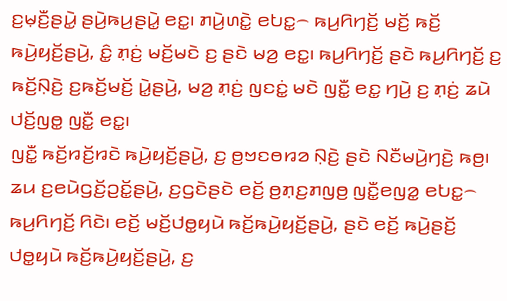ꤢ꤬ꤗ꤫ꤢꤪ꤬ꤔꤣꤧ꤭ ꤔꤣꤧ꤬ꤒꤣ꤬ꤔꤣꤧ꤭ ꤕꤢ꤭꤯ ꤊꤣꤧ꤬ꤛꤢꤧ꤭ ꤕꤝꤢ꤭꤮ ꤒꤣ꤬ꤖꤚꤢꤩ꤬ ꤗꤢꤩ꤬ ꤒꤢꤩ꤬ ꤒꤣꤧ꤬ꤟꤢꤩ꤬ꤔꤣꤧ꤬, ꤢꤨ꤭ ꤊ꤫ꤢꤦ꤬ ꤗꤢꤩ꤬ꤗꤢꤧ ꤢ꤬ ꤔꤢꤧ ꤗꤤ꤬ ꤕꤢ꤭꤯ ꤒꤣ꤬ꤖꤚꤢꤩ꤬ ꤔꤢꤧ ꤒꤣ꤬ꤖꤚꤢꤩ꤬ ꤢ꤬ ꤒꤢꤩ꤬ꤡ꤫ꤢꤧ꤬ ꤢ꤬ꤒꤢꤩ꤬ꤗꤢꤩ꤬ ꤣꤧ꤭ꤔꤣꤧ꤬, ꤗꤤ꤬ ꤊ꤫ꤢꤦ꤬ ꤜꤢꤢꤦ꤭ ꤗꤢꤧ ꤜꤢꤪ꤭ ꤕꤢ꤭ ꤚꤣꤧ꤬ ꤢ꤬ ꤊ꤫ꤢꤦ꤬ ꤘꤣꤧ ꤓꤢꤩ꤬ꤜꤥ꤭ ꤜꤢꤪ꤭ ꤕꤢ꤭꤯
ꤜꤢꤪ꤭ ꤒꤢꤩ꤬ꤙꤢꤩ꤬ꤙꤢꤧ ꤒꤣꤧ꤬ꤟꤢꤩ꤬ꤔꤣꤧ꤬, ꤢ꤬ ꤥ꤬ꤠꤢꤥꤙꤤ ꤡ꤫ꤢꤧ꤬ ꤔꤢꤧ ꤡꤢꤪꤗꤣꤧ꤬ꤚꤢꤧ꤬ ꤒꤥ꤬꤯ ꤘꤣ ꤢ꤬ꤕꤣꤧꤞꤢꤩ꤬ꤑꤢꤩ꤭ꤔꤣꤧ꤬, ꤢ꤬ꤞꤢꤧꤔꤢꤧ ꤕꤢꤩ꤬ ꤥ꤬ꤊ꤫ꤢ꤬ꤊꤜꤥ꤬ ꤜꤢꤪ꤭ꤕꤜꤤ꤭ ꤕꤝꤢ꤭꤮ ꤒꤣ꤬ꤖꤚꤢꤩ꤬ ꤖꤢꤧ꤯ ꤕꤢꤩ꤬ ꤗꤢꤩ꤬ꤓꤥ꤭ꤟꤣꤧ ꤒꤢꤩ꤬ꤒꤣꤧ꤬ꤟꤢꤩ꤬ꤔꤣꤧ꤬, ꤔꤢꤧ ꤕꤢꤩ꤬ ꤒꤣꤧ꤬ꤔꤢꤩ꤬ ꤓꤥ꤭ꤟꤣꤧ ꤒꤢꤩ꤬ꤒꤣꤧ꤬ꤟꤢꤩ꤬ꤔꤣꤧ꤬, ꤢ꤬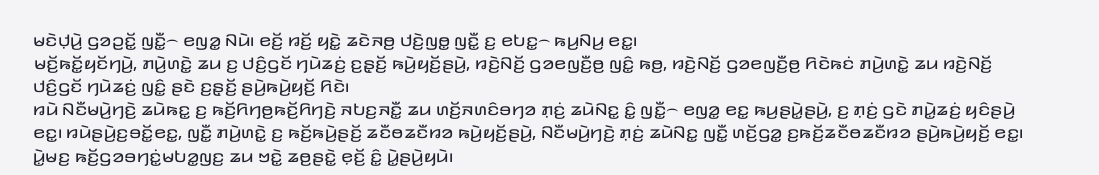ꤗꤢꤧꤓ꤫ꤣꤧ꤬ ꤞꤤꤑꤢꤩ꤭ ꤜꤢꤪ꤭꤮ ꤕꤜꤤ꤭ ꤡꤣꤧ꤯ ꤕꤢꤩ꤬ ꤙꤢꤩ꤬ ꤟꤢꤧ꤭ ꤘꤢꤧꤏꤥ꤬ ꤓꤢꤧ꤬ꤜꤥ꤭ ꤜꤢꤪ꤭ ꤢ꤬ ꤕꤝꤢ꤭꤮ ꤒꤣ꤬ꤡꤣ꤬ ꤕꤢ꤭꤯
ꤗꤢꤩ꤬ꤒꤢꤩ꤭ꤟꤢꤩꤚꤣꤧ꤬, ꤊꤣꤧ꤬ꤛꤢꤧ꤭ ꤘꤣ ꤢ꤬ ꤓꤢꤨ꤬ꤞꤢꤩ ꤚꤣꤧꤘꤢꤦ꤬ ꤢ꤬ꤔ꤫ꤢꤩ꤬ ꤒꤣꤧ꤬ꤟꤢꤩ꤬ꤔꤣꤧ꤬, ꤙꤢꤧ꤬ꤡꤢꤩ꤬ ꤞꤤꤕꤜꤢꤪ꤬ꤥ꤬ ꤜꤢꤨ꤭ ꤒꤥ꤬, ꤙꤢꤧ꤬ꤡꤢꤩ꤬ ꤞꤤꤕꤜꤢꤪ꤬ꤥ꤬ ꤖꤢꤧꤒꤢꤦ ꤊꤣꤧ꤬ꤛꤢꤧ꤭ ꤘꤣ ꤙꤢꤧ꤬ꤡꤢꤩ꤬ ꤓꤢꤨ꤬ꤞꤢꤩ ꤚꤣꤧꤘꤢꤦ꤬ ꤜꤢꤨ꤭ ꤔꤢꤧ ꤢ꤬ꤔ꤫ꤢꤩ꤬ ꤔꤣꤧ꤬ꤒꤣꤧ꤬ꤟꤢꤩ꤬ ꤖꤢꤧ꤯
ꤙꤣꤧ ꤡꤢꤪꤗꤣꤧ꤬ꤚꤢꤧ꤬ ꤘꤣꤧꤒꤢ꤭ ꤢ꤬ ꤒꤢꤩ꤬ꤖꤚꤥ꤬ꤒꤢꤩ꤬ꤖꤚꤢꤧ꤬ ꤏꤝꤢ꤬ꤏꤢꤪ꤭ ꤘꤣ ꤛꤢꤩ꤬ꤏꤛꤢꤨꤋꤚꤤ ꤊ꤫ꤢꤦ꤬ ꤘꤣꤧꤡꤢ꤭ ꤢꤨ꤭ ꤜꤢꤪ꤭꤮ ꤕꤜꤤ꤭ ꤕꤢ꤭ ꤒꤣ꤬ꤔꤣꤧ꤭ꤔꤣꤧ꤬, ꤢ꤬ ꤊ꤫ꤢꤦ꤬ ꤞꤢꤧ ꤊꤣꤧ꤭ꤘꤢꤦ꤬ ꤟꤢꤨꤔꤣꤧ꤬ ꤕꤢ꤭꤯ ꤙꤣꤧꤔꤣꤧ꤬ꤢ꤬ꤋꤢꤩ꤭ꤕꤢ꤭, ꤜꤢꤪ꤭ ꤊꤣꤧ꤬ꤛꤢꤧ꤭ ꤢ꤬ ꤒꤢꤩ꤬ꤒꤣꤧ꤬ꤔꤢꤩ꤬ ꤘꤢꤪꤥꤘꤢꤪꤙꤤ ꤒꤣꤧ꤬ꤟꤢꤩ꤬ꤔꤣꤧ꤬, ꤡꤢꤪꤗꤣꤧ꤬ꤚꤢꤧ꤬ ꤊ꤫ꤢꤦ꤬ ꤘꤣꤧꤡꤢ꤭ ꤜꤢꤪ꤭ ꤛꤢꤩ꤬ꤞꤤ꤭ ꤢ꤬ꤒꤢꤩ꤬ꤘꤢꤪꤥꤘꤢꤪꤙꤤ ꤔꤣꤧ꤬ꤒꤣꤧ꤬ꤟꤢꤩ꤬ ꤕꤢ꤭꤯ ꤣꤧ꤭ꤗꤢ꤬ ꤒꤢꤩ꤬ꤞꤤꤋꤚꤢꤦ꤭ꤗꤝꤤ꤭ꤜꤢ꤬ ꤘꤣ ꤠꤢꤧ꤭ ꤘꤥ꤬ꤔꤢꤧ꤭ ꤕ꤫ꤢꤩ꤬ ꤢꤨ꤭ ꤣꤧ꤭ꤔꤣꤧ꤬ꤟꤣꤧ꤯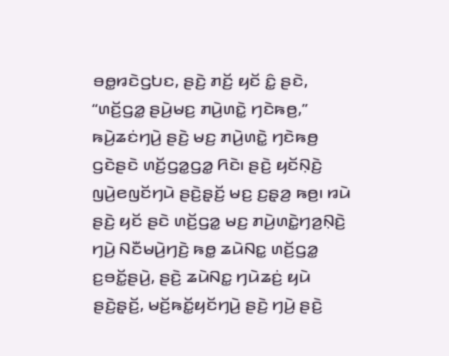ꤋꤥ꤭ꤙꤢꤧꤞꤝꤢ, ꤔꤢꤧ꤬ ꤊꤢꤩ꤬ ꤟꤢꤩ ꤢꤨ꤭ ꤔꤢꤧ, “ꤛꤢꤩ꤬ꤞꤤ꤭ ꤔꤣꤧ꤬ꤗꤢ꤬ ꤊꤣꤧ꤬ꤛꤢꤧ꤭ ꤚꤢꤧꤒꤥ꤬,” ꤒꤣꤧ꤬ꤘꤢꤦꤚꤣꤧ꤬ ꤔꤢꤧ꤬ ꤗꤢ꤬ ꤊꤣꤧ꤬ꤛꤢꤧ꤭ ꤚꤢꤧꤒꤥ꤬ ꤞꤢꤧꤔꤢꤧ ꤛꤢꤩ꤬ꤞꤤ꤭ꤞꤤ꤭ ꤖꤢꤧ꤯ ꤔꤢꤧ꤬ ꤟꤢꤩꤡ꤫ꤢꤧ꤬ ꤜꤣꤧ꤬ꤕꤜꤢꤩꤚꤣꤧ ꤔꤢꤧ꤬ꤔ꤫ꤢꤩ꤬ ꤗꤢ꤬ ꤢ꤬ꤔ꤫ꤤ꤬ ꤒꤥ꤬꤯ ꤙꤣꤧ ꤔꤢꤧ꤬ ꤟꤢꤩ ꤔꤢꤧ ꤛꤢꤩ꤬ꤞꤤ꤭ ꤗꤢ꤬ ꤊꤣꤧ꤬ꤛꤢꤧ꤭ꤚꤤ꤬ꤡ꤫ꤢꤧ꤬ ꤚꤣꤧ꤬ ꤡꤢꤪꤗꤣꤧ꤬ꤚꤢꤧ꤬ ꤒꤥ꤭ ꤘꤣꤧꤡꤢ꤭ ꤛꤢꤩ꤬ꤞꤤ꤭ ꤢ꤬ꤋꤢꤩ꤭ꤔꤣꤧ꤬, ꤔꤢꤧ꤬ ꤘꤣꤧꤡꤢ꤭ ꤚꤣꤧꤘꤢꤦ꤬ ꤟꤣꤧ ꤔꤢꤧ꤬ꤔ꤫ꤢꤩ꤬, ꤗꤢꤩ꤬ꤒꤢꤩ꤭ꤟꤢꤩꤚꤣꤧ꤬ ꤔꤢꤧ꤬ ꤚꤣꤧ꤬ ꤔꤢꤧ꤬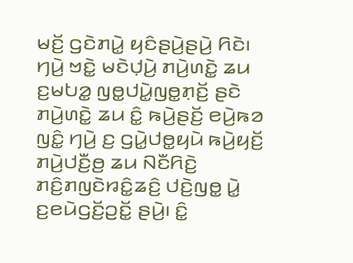ꤗꤢꤩ꤬ ꤞꤢꤧꤊꤣꤧ꤭ ꤟꤢꤨꤔꤣꤧ꤬ꤔꤣꤧ꤬ ꤖꤢꤧ꤯
ꤚꤣꤧ꤬ ꤠꤢꤧ꤭ ꤗꤢꤧꤓ꤫ꤣꤧ꤬ ꤊꤣꤧ꤬ꤛꤢꤧ꤭ ꤘꤣ ꤢ꤬ꤗꤝꤤ꤭ ꤜꤥ꤭ꤓꤣꤧ꤭ꤜꤥ꤭ꤊ꤫ꤢꤩ꤬ ꤔꤢꤧ ꤊꤣꤧ꤬ꤛꤢꤧ꤭ ꤘꤣ ꤢꤨ꤭ ꤒꤣꤧ꤬ꤔꤢꤩ꤬ ꤕꤣꤧ꤬ꤒꤤ ꤜꤢꤨ꤭ ꤚꤣꤧ꤬ ꤢ꤬ ꤞꤣꤧ꤭ꤓꤥ꤭ꤟꤣꤧ ꤒꤣꤧ꤬ꤟꤢꤩ꤬ ꤊꤣꤧ꤬ꤓꤢꤪ꤬ꤥ꤬ ꤘꤣ ꤡꤢꤪꤖꤢꤧ꤬ ꤊꤢꤨ꤬ꤊꤜꤢꤧꤙꤢꤨ꤭ꤘꤢꤨ꤬ ꤓꤢꤧ꤬ꤜꤥ꤭ ꤣꤧ꤭ ꤢ꤬ꤕꤣꤧꤞꤢꤩ꤬ꤑꤢꤩ꤭ ꤔꤣꤧ꤬꤯ ꤢꤨ꤭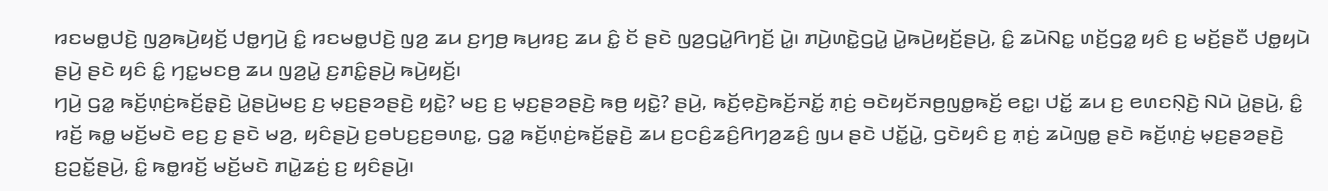ꤙꤢꤗꤥ꤭ꤓꤢꤧ꤬ ꤜꤤ꤬ꤒꤣꤧ꤬ꤟꤢꤩ꤬ ꤓꤥ꤭ꤚꤣꤧ꤬ ꤢꤨ꤭ ꤙꤢꤗꤥ꤭ꤓꤢꤧ꤬ ꤜꤤ꤬ ꤘꤣ ꤢ꤬ꤚꤥ꤬ ꤒꤣ꤬ꤙꤢ꤬ ꤘꤣ ꤢꤨ꤭ ꤢꤩ ꤔꤢꤧ ꤜꤤ꤬ꤞꤣꤧ꤭ꤖꤚꤢꤩ꤬ ꤣꤧ꤭꤯ ꤊꤣꤧ꤬ꤛꤢꤧ꤭ꤞꤣꤧ꤭ ꤣꤧ꤭ꤒꤣꤧ꤬ꤟꤢꤩ꤬ꤔꤣꤧ꤬, ꤢꤨ꤭ ꤘꤣꤧꤡꤢ꤭ ꤛꤢꤩ꤬ꤞꤤ꤭ ꤟꤢꤨ ꤢ꤬ ꤗꤢꤩ꤬ꤔꤢꤪ ꤓꤥ꤭ꤟꤣꤧ ꤔꤣꤧ꤬ ꤔꤢꤧ ꤟꤢꤨ ꤢꤨ꤭ ꤚꤢ꤭ꤗꤢꤥ꤬ ꤘꤣ ꤜꤤ꤬ꤣꤧ꤭ ꤢ꤬ꤊꤢꤨ꤭ꤔꤣꤧ꤬ ꤒꤣꤧ꤬ꤟꤢꤩ꤬꤯
ꤚꤣꤧ꤬ ꤞꤤ꤭ ꤒꤢꤩ꤬ꤛ꤫ꤢꤦ꤬ꤒꤢꤩ꤬ꤔ꤫ꤢꤧ꤬ ꤣꤧ꤭ꤔꤣꤧ꤬ꤗꤢ꤬ ꤢ꤬ ꤗ꤫ꤢ꤬ꤔꤤꤔꤢꤧ꤬ ꤟꤢꤧ꤭? ꤗꤢ꤬ ꤢ꤬ ꤗ꤫ꤢ꤬ꤔꤤꤔꤢꤧ꤬ ꤒꤥ꤬ ꤟꤢꤧ꤭? ꤔꤣꤧ꤬, ꤒꤢꤩ꤬ꤕ꤫ꤢꤧ꤬ꤒꤢꤩ꤬ꤏꤢꤩ꤭ ꤊ꤫ꤢꤦ꤬ ꤋꤢꤧꤟꤢꤩꤏꤥ꤬ꤜꤥ꤭ꤒꤢꤩ꤬ ꤕꤢ꤭꤯ ꤓꤢꤩ꤭ ꤘꤣ ꤢ꤬ ꤕꤛꤢꤡ꤫ꤢꤧ꤬ ꤡꤣꤧ ꤣꤧ꤭ꤔꤣꤧ꤬, ꤢꤨ꤭ ꤙꤢꤩ꤬ ꤒꤥ꤭ ꤗꤢꤩ꤬ꤗꤢꤧ ꤕꤢ꤬ ꤢ꤬ ꤔꤢꤧ ꤗꤤ꤬, ꤟꤢꤨꤔꤣꤧ꤬ ꤢ꤬ꤋꤝꤢ꤬ꤢ꤬ꤋꤛꤢ꤭, ꤞꤤ꤭ ꤒꤢꤩ꤬ꤛ꤫ꤢꤦ꤬ꤒꤢꤩ꤬ꤔ꤫ꤢꤧ꤬ ꤘꤣ ꤢ꤬ꤍꤢꤨ꤬ꤘꤢꤨ꤬ꤖꤚꤤ꤬ꤘꤢꤨ꤬ ꤜꤣ ꤔꤢꤧ ꤓꤢꤩ꤭ꤣꤧ꤭, ꤞꤢꤧꤟꤢꤨ ꤢ꤬ ꤊ꤫ꤢꤦ꤬ ꤘꤣꤧꤜꤥ꤭ ꤔꤢꤧ ꤒꤢꤩ꤬ꤛ꤫ꤢꤦ꤬ ꤗ꤫ꤢ꤬ꤔꤤꤔꤢꤧ꤬ ꤢ꤬ꤑꤢꤩ꤭ꤔꤣꤧ꤬, ꤢꤨ꤭ ꤒꤥ꤭ꤙꤢꤩ꤬ ꤗꤢꤩ꤬ꤗꤢꤧ ꤊꤣꤧ꤭ꤘꤢꤦ꤬ ꤢ꤬ ꤟꤢꤨꤔꤣꤧ꤬꤯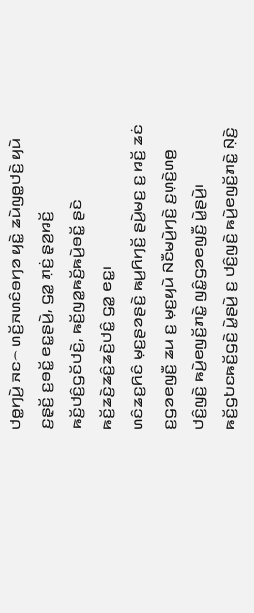ꤓꤥ꤭ꤚꤣꤧ꤬ ꤏꤢ꤮ ꤛꤢꤩ꤬ꤏꤛꤢꤨꤋꤚꤤ ꤟꤢꤧ꤭ ꤘꤣꤧꤜꤥ꤭ꤓꤢꤧ꤬ ꤟꤣꤧ ꤢ꤬ꤔ꤫ꤢꤩ꤬ ꤢ꤬ꤋꤢꤩ꤭ ꤕꤢ꤭ꤔꤣꤧ꤬, ꤞꤤ꤭ ꤊ꤫ꤢꤦ꤬ ꤔ꤫ꤤ꤬ꤙꤢꤩ꤬ ꤒꤢꤩ꤬ꤓꤢꤨ꤬ꤞꤢꤩꤓꤢꤧ꤬, ꤒꤢꤩ꤬ꤜꤤ꤭ꤒꤢꤩ꤬ꤒꤣꤧ꤬ꤋꤢꤩ꤭ ꤔꤢꤧ ꤒꤢꤩ꤬ꤘꤢꤧ꤬ꤘꤢꤨ꤬ꤘꤢꤧ꤬ꤓꤢꤨ꤭ ꤞꤤ꤭ ꤕꤢ꤭꤯
ꤛꤢꤨꤘꤢ꤬ꤖꤢꤨ ꤗ꤫ꤢ꤬ꤔꤤꤔꤢꤧ꤬ ꤒꤣ꤬ꤖꤚꤢꤩ꤬ ꤔꤣꤧ꤬ꤗꤢ꤬ ꤢ꤬ ꤙꤢꤩ꤬ ꤘꤢꤦ ꤢ꤬ꤞꤤꤕꤜꤢꤪ꤬ ꤘꤣ ꤢ꤬ ꤗ꤫ꤢ꤬ꤟꤣꤧ ꤡꤢꤪꤗꤣꤧ꤬ꤚꤢꤧ꤬ ꤢ꤬ꤛ꤫ꤢꤧ꤬ꤛꤥ꤬ ꤓꤢꤨ꤬ꤜꤢꤧ꤬ ꤒꤣꤧ꤬ꤕꤜꤢꤩ꤬ꤊꤢꤧ꤭ ꤜꤢꤨ꤭ꤞꤤꤕꤜꤢꤪ꤬ ꤣꤧ꤭ꤔꤣꤧ꤬꤯ ꤒꤢꤩ꤬ꤞꤝꤢꤒꤢꤩ꤬ꤞꤢꤧ꤬ ꤣꤧ꤭ꤔꤣꤧ꤬ ꤢ꤬ ꤓꤢꤨ꤬ꤜꤢꤧ꤬ ꤒꤣꤧ꤬ꤕꤜꤢꤩ꤬ꤊꤢꤧ꤭ ꤡ꤫ꤢꤧ꤬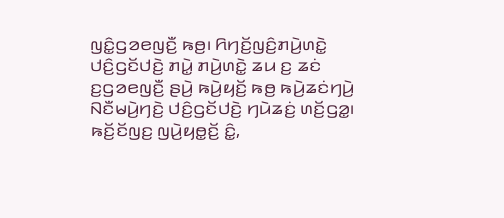ꤜꤢꤨ꤭ꤞꤤꤕꤜꤢꤪ꤬ ꤒꤥ꤬꤯ ꤖꤚꤢꤩ꤬ꤜꤢꤨ꤬ꤊꤣꤧ꤬ꤛꤢꤧ꤭ ꤓꤢꤨ꤬ꤞꤢꤩꤓꤢꤧ꤬ ꤊꤣꤧ꤭ ꤊꤣꤧ꤬ꤛꤢꤧ꤭ ꤘꤣ ꤢ꤬ ꤘꤢꤦ ꤢ꤬ꤞꤤꤕꤜꤢꤪ꤬ ꤔꤣꤧ꤬ ꤒꤣꤧ꤬ꤟꤢꤩ꤬ ꤒꤥ꤬ ꤒꤣꤧ꤬ꤘꤢꤦꤚꤣꤧ꤬ ꤡꤢꤪꤗꤣꤧ꤬ꤚꤢꤧ꤬ ꤓꤢꤨ꤬ꤞꤢꤩꤓꤢꤧ꤬ ꤚꤣꤧꤘꤢꤦ꤬ ꤛꤢꤩ꤬ꤞꤤ꤭꤯
ꤒꤢꤩ꤬ꤢꤩꤜꤢ꤬ ꤜꤣꤧ꤬ꤟꤥ꤭ꤢꤩ꤬ ꤢꤨ꤭,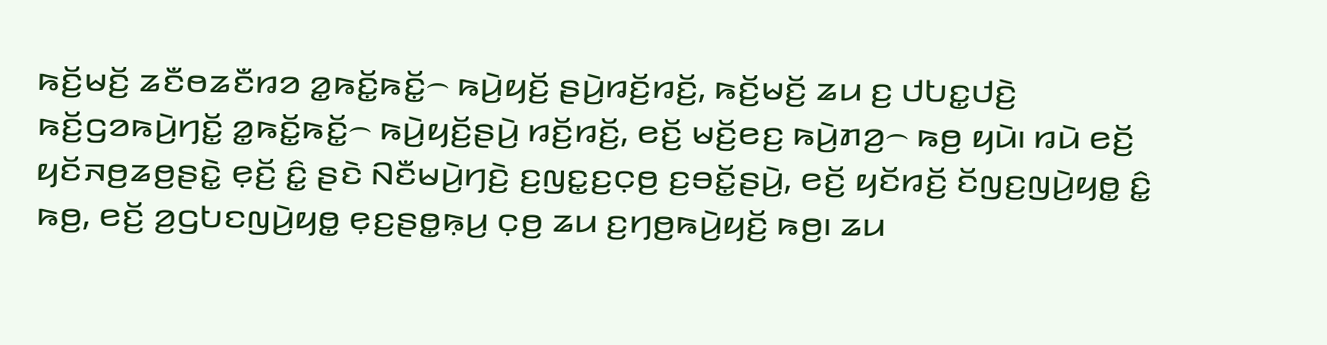ꤒꤢꤩ꤬ꤗꤢꤩ꤬ ꤘꤢꤪꤥꤘꤢꤪꤙꤤ ꤤ꤭ꤒꤢꤩ꤭ꤒꤢꤩ꤭꤮ ꤒꤣꤧ꤬ꤟꤢꤩ꤬ ꤔꤣꤧ꤬ꤙꤢꤩ꤬ꤙꤢꤩ꤬, ꤒꤢꤩ꤬ꤗꤢꤩ꤬ ꤘꤣ ꤢ꤬ ꤓꤝꤢ꤭ꤓꤢꤧ꤬ ꤒꤢꤩ꤬ꤞꤤꤒꤣꤧ꤬ꤚꤢꤩ꤭ ꤤ꤭ꤒꤢꤩ꤭ꤒꤢꤩ꤭꤮ ꤒꤣꤧ꤬ꤟꤢꤩ꤬ꤔꤣꤧ꤬ ꤙꤢꤩ꤬ꤙꤢꤩ꤬, ꤕꤢꤩ꤬ ꤗꤢꤩ꤬ꤕꤢ꤬ ꤒꤣꤧ꤬ꤊꤤ꤬꤮ ꤒꤥ꤬ ꤟꤣꤧ꤯ ꤙꤣꤧ ꤕꤢꤩ꤬ ꤟꤢꤩꤏꤥ꤬ꤘꤥ꤬ꤔꤢꤧ꤭ ꤕ꤫ꤢꤩ꤬ ꤢꤨ꤭ ꤔꤢꤧ ꤡꤢꤪꤗꤣꤧ꤬ꤚꤢꤧ꤬ ꤢ꤬ꤜꤢ꤭ꤢ꤬ꤍ꤫ꤥ꤬ ꤢ꤬ꤋꤢꤩ꤭ꤔꤣꤧ꤬, ꤕꤢꤩ꤬ ꤟꤢꤩꤙꤢꤩ꤬ ꤢꤩꤜꤢ꤬ꤜꤣꤧ꤬ꤟꤥ꤭ ꤢꤨ꤭ ꤒꤥ꤬, ꤕꤢꤩ꤬ ꤤ꤬ꤞꤝꤢꤜꤣꤧ꤬ꤟꤥ꤭ ꤕ꤫ꤢ꤬ꤔꤥ꤭ꤒ꤫ꤣ꤬ ꤍ꤫ꤥ꤬ ꤘꤣ ꤢ꤬ꤚꤥ꤬ꤒꤣꤧ꤬ꤟꤢꤩ꤬ ꤒꤥ꤬꤯ ꤘꤣ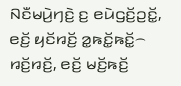ꤡꤢꤪꤗꤣꤧ꤬ꤚꤢꤧ꤬ ꤢ꤬ ꤕꤣꤧꤞꤢꤩ꤬ꤑꤢꤩ꤭, ꤕꤢꤩ꤬ ꤟꤢꤩꤙꤢꤩ꤬ ꤤ꤭ꤒꤢꤩ꤭ꤒꤢꤩ꤭꤮ ꤙꤢꤩ꤬ꤙꤢꤩ꤬, ꤕꤢꤩ꤬ ꤗꤢꤩ꤬ꤒꤢꤩ꤬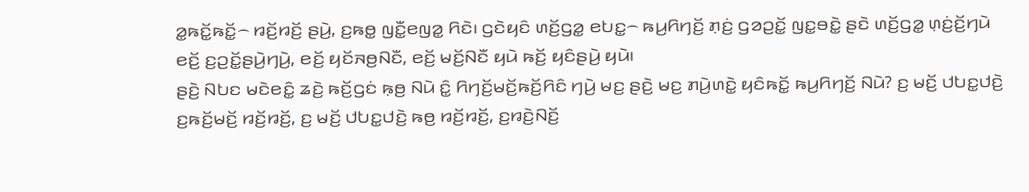ꤤ꤭ꤒꤢꤩ꤭ꤒꤢꤩ꤭꤮ ꤙꤢꤩ꤬ꤙꤢꤩ꤬ ꤔꤣꤧ꤬, ꤢ꤬ꤒꤥ꤭ ꤜꤢꤪ꤭ꤕꤜꤤ꤭ ꤖꤢꤧ꤯ ꤞꤢꤧꤟꤢꤨ ꤛꤢꤩ꤬ꤞꤤ꤭ ꤕꤝꤢ꤭꤮ ꤒꤣ꤬ꤖꤚꤢꤩ꤬ ꤊ꤫ꤢꤦ꤬ ꤞꤤꤑꤢꤩ꤭ ꤜꤢ꤭ꤋꤢꤧ꤭ ꤔꤢꤧ ꤛꤢꤩ꤬ꤞꤤ꤭ ꤛ꤫ꤢꤦ꤬ꤢꤩ꤬ꤚꤣꤧ ꤕꤢꤩ꤬ ꤢ꤬ꤑꤢꤩ꤭ꤔꤣꤧ꤬ꤚꤣꤧ꤬, ꤕꤢꤩ꤬ ꤟꤢꤩꤏꤥ꤬ꤡꤢꤪ, ꤕꤢꤩ꤬ ꤗꤢꤩ꤬ꤡꤢꤪ ꤟꤣꤧ ꤒꤢꤩ꤬ ꤟꤢꤨꤔꤣꤧ꤬ ꤟꤣꤧ꤯
ꤔꤢꤧ꤬ ꤡꤝꤢ ꤗꤢꤧꤕꤢꤨ꤭ ꤘꤢꤧ꤬ ꤒꤢꤩ꤬ꤞꤢꤦ ꤒ꤫ꤥ꤬ ꤡꤣꤧ ꤢꤨ꤭ ꤖꤚꤢꤩ꤬ꤗꤢꤩ꤬ꤒꤢꤩ꤬ꤖꤢꤨ ꤚꤣꤧ꤬ ꤗꤢ꤬ ꤔꤢꤧ꤬ ꤗꤢ꤬ ꤊꤣꤧ꤬ꤛꤢꤧ꤭ ꤟꤢꤨꤒꤢꤩ꤭ ꤒꤣ꤬ꤖꤚꤢꤩ꤬ ꤡꤣꤧ? ꤢ꤬ ꤗꤢꤩ꤬ ꤓꤝꤢ꤭ꤓꤢꤧ꤬ ꤢ꤬ꤒꤢꤩ꤬ꤗꤢꤩ꤬ ꤙꤢꤩ꤬ꤙꤢꤩ꤬, ꤢ꤬ ꤗꤢꤩ꤬ ꤓꤝꤢ꤭ꤓꤢꤧ꤬ ꤒꤥ꤬ ꤙꤢꤩ꤬ꤙꤢꤩ꤬, ꤢ꤬ꤙꤢꤧ꤬ꤡꤢꤩ꤬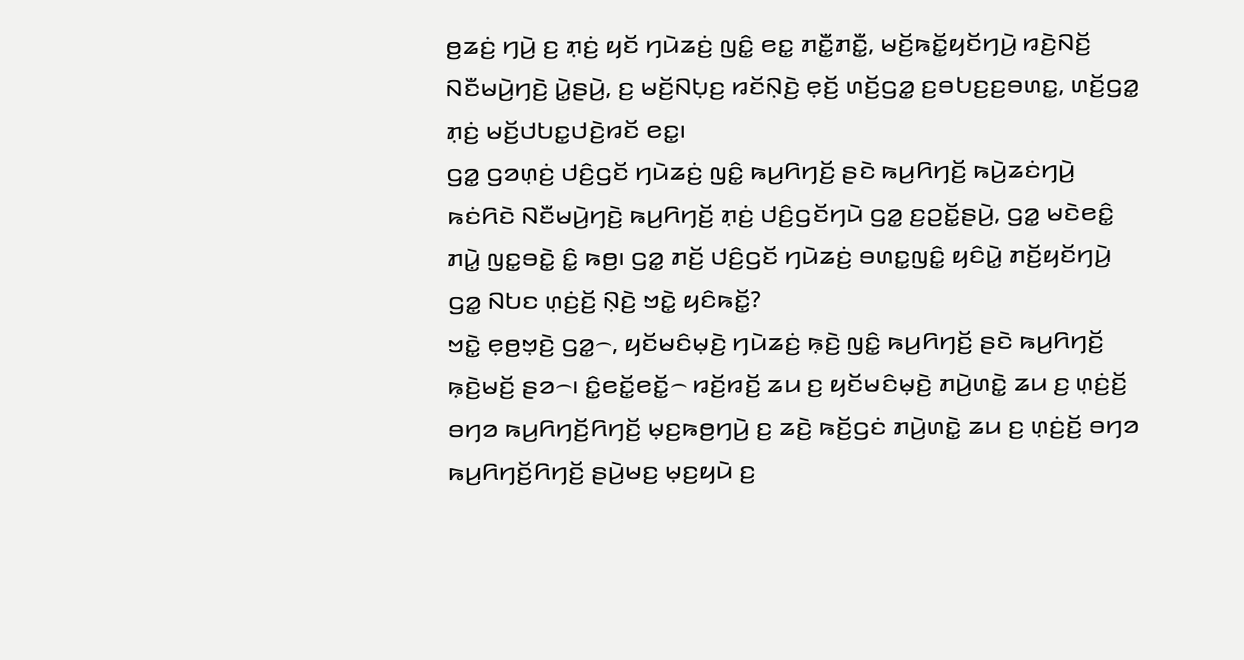ꤥ꤬ꤘꤢꤦ꤬ ꤚꤣꤧ꤬ ꤢ꤬ ꤊ꤫ꤢꤦ꤬ ꤟꤢꤩ ꤚꤣꤧꤘꤢꤦ꤬ ꤜꤢꤨ꤭ ꤕꤢ꤭ ꤊꤢꤪ꤭ꤊꤢꤪ꤭, ꤗꤢꤩ꤬ꤒꤢꤩ꤭ꤟꤢꤩꤚꤣꤧ꤬ ꤙꤢꤧ꤬ꤡꤢꤩ꤬ ꤡꤢꤪꤗꤣꤧ꤬ꤚꤢꤧ꤬ ꤣꤧ꤭ꤔꤣꤧ꤬, ꤢ꤬ ꤗꤢꤩ꤬ꤡꤝ꤫ꤢ꤬ ꤙꤢꤩꤡ꤫ꤢꤧ꤬ ꤕ꤫ꤢꤩ꤬ ꤛꤢꤩ꤬ꤞꤤ꤭ ꤢ꤬ꤋꤝꤢ꤬ꤢ꤬ꤋꤛꤢ꤭, ꤛꤢꤩ꤬ꤞꤤ꤭ ꤊ꤫ꤢꤦ꤬ ꤗꤢꤩ꤬ꤓꤝꤢ꤭ꤓꤢꤧ꤬ꤙꤢꤩ ꤕꤢ꤭꤯
ꤞꤤ꤭ ꤞꤤꤛ꤫ꤢꤦ꤬ ꤓꤢꤨ꤬ꤞꤢꤩ ꤚꤣꤧꤘꤢꤦ꤬ ꤜꤢꤨ꤭ ꤒꤣ꤬ꤖꤚꤢꤩ꤬ ꤔꤢꤧ ꤒꤣ꤬ꤖꤚꤢꤩ꤬ ꤒꤣꤧ꤬ꤘꤢꤦꤚꤣꤧ꤬ ꤒꤢꤦꤖꤢꤧ ꤡꤢꤪꤗꤣꤧ꤬ꤚꤢꤧ꤬ ꤒꤣ꤬ꤖꤚꤢꤩ꤬ ꤊ꤫ꤢꤦ꤬ ꤓꤢꤨ꤬ꤞꤢꤩꤚꤣꤧ ꤞꤤ꤭ ꤢ꤬ꤑꤢꤩ꤭ꤔꤣꤧ꤬, ꤞꤤ꤭ ꤗꤢꤧꤕꤢꤨ꤭ ꤊꤣꤧ꤭ ꤜꤢ꤭ꤋꤢꤧ꤭ ꤢꤨ꤭ ꤒꤥ꤬꤯ ꤞꤤ꤭ ꤊꤢꤩ꤬ ꤓꤢꤨ꤬ꤞꤢꤩ ꤚꤣꤧꤘꤢꤦ꤬ ꤋꤛꤢ꤭ꤜꤢꤨ꤭ ꤟꤢꤨꤣꤧ꤭ ꤊꤢꤩ꤬ꤟꤢꤩꤚꤣꤧ꤬ ꤞꤤ꤭ ꤡꤝꤢ ꤛ꤫ꤢꤦ꤬ꤢꤩ꤬ ꤡ꤫ꤢꤧ꤬ ꤠꤢꤧ꤭ ꤟꤢꤨꤒꤢꤩ꤭?
ꤠꤢꤧ꤭ ꤕ꤫ꤥ꤬ꤠ꤫ꤢꤧ꤬ ꤞꤤ꤭꤮, ꤟꤢꤩꤗꤢꤨꤗ꤫ꤢꤧ꤬ ꤚꤣꤧꤘꤢꤦ꤬ ꤒ꤫ꤢꤧ꤬ ꤜꤢꤨ꤭ ꤒꤣ꤬ꤖꤚꤢꤩ꤬ ꤔꤢꤧ ꤒꤣ꤬ꤖꤚꤢꤩ꤬ ꤒ꤫ꤢꤧ꤬ꤗꤢꤩ꤬ ꤔꤤ꤮꤯ ꤢꤨ꤭ꤕꤢꤩ꤭ꤕꤢꤩ꤭꤮ ꤙꤢꤩ꤬ꤙꤢꤩ꤬ ꤘꤣ ꤢ꤬ ꤟꤢꤩꤗꤢꤨꤗ꤫ꤢꤧ꤬ ꤊꤣꤧ꤬ꤛꤢꤧ꤭ ꤘꤣ ꤢ꤬ ꤛ꤫ꤢꤦ꤬ꤢꤩ꤬ ꤋꤚꤤ ꤒꤣ꤬ꤖꤚꤢꤩ꤬ꤖꤚꤢꤩ꤬ ꤗ꤫ꤢ꤬ꤒꤥ꤬ꤚꤣꤧ꤬ ꤢ꤬ ꤘꤢꤧ꤬ ꤒꤢꤩ꤬ꤞꤢꤦ ꤊꤣꤧ꤬ꤛꤢꤧ꤭ ꤘꤣ ꤢ꤬ ꤛ꤫ꤢꤦ꤬ꤢꤩ꤬ ꤋꤚꤤ ꤒꤣ꤬ꤖꤚꤢꤩ꤬ꤖꤚꤢꤩ꤬ ꤔꤣꤧ꤬ꤗꤢ꤬ ꤗ꤫ꤢ꤬ꤟꤣꤧ ꤢ꤬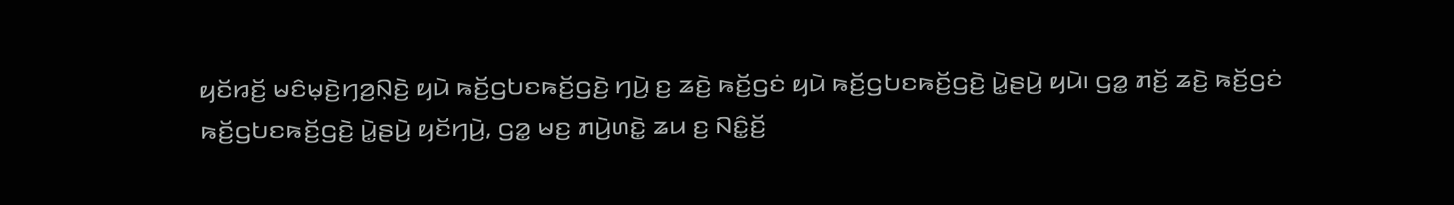ꤟꤢꤩꤙꤢꤩ꤬ ꤗꤢꤨꤗ꤫ꤢꤧ꤬ꤚꤤ꤬ꤡ꤫ꤢꤧ꤬ ꤟꤣꤧ ꤒꤢꤩ꤬ꤞꤝꤢꤒꤢꤩ꤬ꤞꤢꤧ꤬ ꤚꤣꤧ꤬ ꤢ꤬ ꤘꤢꤧ꤬ ꤒꤢꤩ꤬ꤞꤢꤦ ꤟꤣꤧ ꤒꤢꤩ꤬ꤞꤝꤢꤒꤢꤩ꤬ꤞꤢꤧ꤬ ꤣꤧ꤭ꤔꤣꤧ꤬ ꤟꤣꤧ꤯ ꤞꤤ꤭ ꤊꤢꤩ꤬ ꤘꤢꤧ꤬ ꤒꤢꤩ꤬ꤞꤢꤦ ꤒꤢꤩ꤬ꤞꤝꤢꤒꤢꤩ꤬ꤞꤢꤧ꤬ ꤣꤧ꤭ꤔꤣꤧ꤬ ꤟꤢꤩꤚꤣꤧ꤬, ꤞꤤ꤭ ꤗꤢ꤬ ꤊꤣꤧ꤬ꤛꤢꤧ꤭ ꤘꤣ ꤢ꤬ ꤡꤢꤨ꤭ꤢꤩ꤬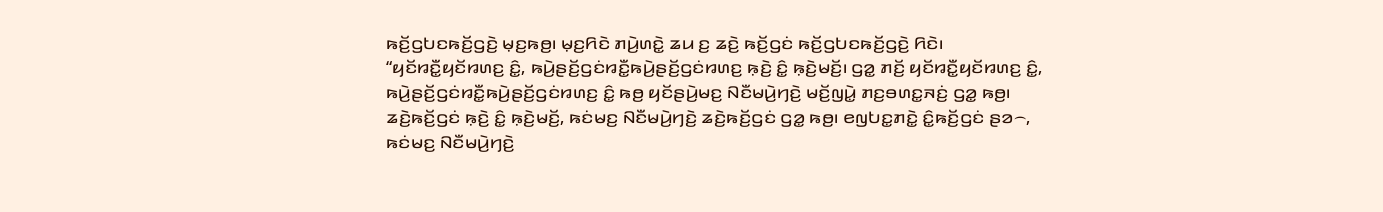ꤒꤢꤩ꤬ꤞꤝꤢꤒꤢꤩ꤬ꤞꤢꤧ꤬ ꤗ꤫ꤢ꤬ꤒꤥ꤬꤯ ꤗ꤫ꤢ꤬ꤖꤢꤧ ꤊꤣꤧ꤬ꤛꤢꤧ꤭ ꤘꤣ ꤢ꤬ ꤘꤢꤧ꤬ ꤒꤢꤩ꤬ꤞꤢꤦ ꤒꤢꤩ꤬ꤞꤝꤢꤒꤢꤩ꤬ꤞꤢꤧ꤬ ꤖꤢꤧ꤯
“ꤟꤢꤩꤙꤢꤪ꤭ꤟꤢꤩꤙꤛꤢ꤬ ꤢꤨ꤭, ꤒꤣꤧ꤬ꤔꤢꤩ꤬ꤞꤢꤦꤙꤢꤪ꤭ꤒꤣꤧ꤬ꤔꤢꤩ꤬ꤞꤢꤦꤙꤛꤢ꤬ ꤒ꤫ꤢꤧ꤬ ꤢꤨ꤭ ꤒ꤫ꤢꤧ꤬ꤗꤢꤩ꤬꤯ ꤞꤤ꤭ ꤊꤢꤩ꤬ ꤟꤢꤩꤙꤢꤪ꤭ꤟꤢꤩꤙꤛꤢ꤬ ꤢꤨ꤭, ꤒꤣꤧ꤬ꤔꤢꤩ꤬ꤞꤢꤦꤙꤢꤪ꤭ꤒꤣꤧ꤬ꤔꤢꤩ꤬ꤞꤢꤦꤙꤛꤢ꤬ ꤢꤨ꤭ ꤒꤥ꤬ ꤟꤢꤩꤔꤣꤧ꤬ꤗꤢ꤬ ꤡꤢꤪꤗꤣꤧ꤬ꤚꤢꤧ꤬ ꤗꤢꤩ꤬ꤜꤣꤧ꤭ ꤊꤢ꤬ꤋꤛꤢ꤭ꤏꤢꤦ꤬ ꤞꤤ꤭ ꤒꤥ꤬꤯ ꤘꤢꤧ꤬ꤒꤢꤩ꤬ꤞꤢꤦ ꤒ꤫ꤢꤧ꤬ ꤢꤨ꤭ ꤒ꤫ꤢꤧ꤬ꤗꤢꤩ꤬, ꤒꤢꤦꤗꤢ꤬ ꤡꤢꤪꤗꤣꤧ꤬ꤚꤢꤧ꤬ ꤘꤢꤧ꤬ꤒꤢꤩ꤬ꤞꤢꤦ ꤞꤤ꤭ ꤒꤥ꤬꤯ ꤕꤜꤝꤢ꤭ꤊꤢꤧ꤭ ꤢꤨ꤭ꤒꤢꤩ꤬ꤞꤢꤦ ꤔꤤ꤮, ꤒꤢꤦꤗꤢ꤬ ꤡꤢꤪꤗꤣꤧ꤬ꤚꤢꤧ꤬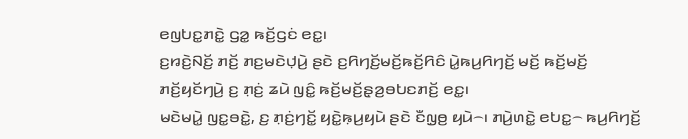ꤕꤜꤝꤢ꤭ꤊꤢꤧ꤭ ꤞꤤ꤭ ꤒꤢꤩ꤬ꤞꤢꤦ ꤕꤢ꤭꤯
ꤢ꤬ꤙꤢꤧ꤬ꤡꤢꤩ꤬ ꤊꤢꤩ꤬ ꤊꤢ꤬ꤗꤢꤧꤓ꤫ꤣꤧ꤬ ꤔꤢꤧ ꤢ꤬ꤖꤚꤢꤩ꤬ꤗꤢꤩ꤬ꤒꤢꤩ꤬ꤖꤢꤨ ꤣꤧ꤭ꤒꤣ꤬ꤖꤚꤢꤩ꤬ ꤗꤢꤩ꤬ ꤒꤢꤩ꤬ꤗꤢꤩ꤬ ꤊꤢꤩ꤬ꤟꤢꤩꤚꤣꤧ꤬ ꤢ꤬ ꤊ꤫ꤢꤦ꤬ ꤘꤣꤧ ꤜꤢꤨ꤭ ꤒꤢꤩ꤬ꤗꤢꤩ꤬ꤔ꤫ꤤ꤬ꤋꤝꤢꤊꤢꤩ꤬ ꤕꤢ꤭꤯
ꤗꤢꤧꤗꤣꤧ꤭ ꤜꤢ꤭ꤋꤢꤧ꤭, ꤢ꤬ ꤊ꤫ꤢꤦ꤬ꤚꤢꤩ꤭ ꤟꤢꤧ꤭ꤒ꤫ꤣ꤬ꤟꤣꤧ ꤔꤢꤧ ꤢꤪꤜ꤫ꤥ꤬ ꤟꤣꤧ꤮꤯ ꤊꤣꤧ꤬ꤛꤢꤧ꤭ ꤕꤝꤢ꤭꤮ ꤒꤣ꤬ꤖꤚꤢꤩ꤬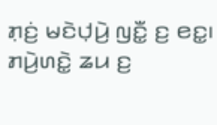ꤊ꤫ꤢꤦ꤬ ꤗꤢꤧꤓ꤫ꤣꤧ꤬ ꤜꤢꤪ꤭ ꤢ꤬ ꤕꤢ꤭꤯ ꤊꤣꤧ꤬ꤛꤢꤧ꤭ ꤘꤣ ꤢ꤬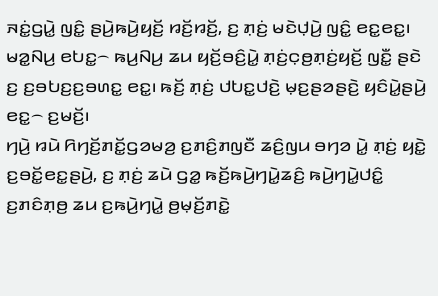ꤏꤢꤦ꤭ꤞꤣꤧ꤭ ꤜꤢꤨ꤭ ꤔꤣꤧ꤬ꤒꤣꤧ꤬ꤟꤢꤩ꤬ ꤙꤢꤩ꤬ꤙꤢꤩ꤬, ꤢ꤬ ꤊ꤫ꤢꤦ꤬ ꤗꤢꤧꤓ꤫ꤣꤧ꤬ ꤜꤢꤨ꤭ ꤕꤢ꤭ꤕꤢ꤭꤯ ꤗꤤ꤭ꤡꤣ꤬ ꤕꤝꤢ꤭꤮ ꤒꤣ꤬ꤡꤣ꤬ ꤘꤣ ꤟꤢꤩ꤬ꤋꤢꤨ꤬ꤣꤧ꤭ ꤊ꤫ꤢꤦ꤬ꤍ꤫ꤥ꤬ꤊ꤫ꤢꤦ꤬ꤟꤢꤩ꤬ ꤜꤢꤪ꤭ ꤔꤢꤧ ꤢ꤬ ꤢ꤬ꤋꤝꤢ꤬ꤢ꤬ꤋꤛꤢ꤭ ꤕꤢ꤭꤯ ꤒꤢꤩ꤬ ꤊ꤫ꤢꤦ꤬ ꤓꤝꤢ꤭ꤓꤢꤧ꤬ ꤗ꤫ꤢ꤬ꤔꤤꤔꤢꤧ꤬ ꤟꤢꤨꤣꤧ꤭ꤔꤣꤧ꤬ ꤕꤢ꤭꤮ ꤢ꤬ꤗꤢꤩ꤬꤯
ꤚꤣꤧ꤬ ꤙꤣꤧ ꤖꤚꤢꤩ꤬ꤊꤢꤩ꤭ꤞꤤꤗꤤ꤬ ꤢ꤬ꤊꤢꤨ꤬ꤊꤜꤢꤪ ꤘꤢꤨ꤬ꤜꤣ ꤋꤚꤤ ꤣꤧ꤭ ꤊ꤫ꤢꤦ꤬ ꤟꤢꤧ꤭ ꤢ꤬ꤋꤢꤩ꤭ꤕꤢ꤭ꤔꤣꤧ꤬, ꤢ꤬ ꤊ꤫ꤢꤦ꤬ ꤘꤣꤧ ꤞꤤ꤭ ꤒꤢꤩ꤬ꤒꤣꤧ꤬ꤚꤣꤧ꤭ꤘꤢꤨ꤬ ꤒꤣꤧ꤬ꤚꤣꤧ꤭ꤓꤢꤨ꤭ ꤢ꤬ꤊꤢꤨꤊ꤫ꤥ꤬ ꤘꤣ ꤢ꤬ꤒꤣꤧ꤬ꤚꤣꤧ꤭ ꤥ꤬ꤗ꤫ꤢꤩ꤬ꤊꤢꤧ꤭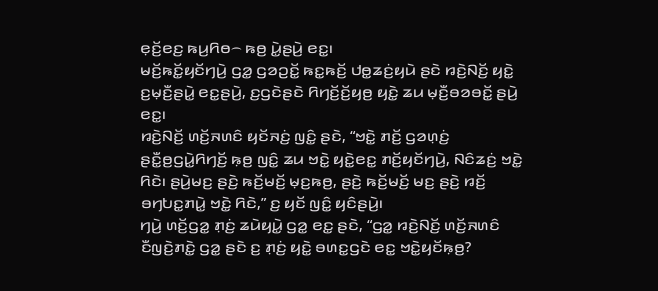ꤕ꤫ꤢꤩ꤬ꤕꤢ꤬ ꤒꤣ꤬ꤖꤥ꤮ ꤒꤥ꤬ ꤣꤧ꤭ꤔꤣꤧ꤬ ꤕꤢ꤭꤯
ꤗꤢꤩ꤬ꤒꤢꤩ꤭ꤟꤢꤩꤚꤣꤧ꤬ ꤞꤤ꤭ ꤞꤤꤑꤢꤩ꤭ ꤒꤢ꤭ꤒꤢꤩ꤬ ꤓꤥ꤭ꤘꤢꤦ꤬ꤟꤣꤧ ꤔꤢꤧ ꤙꤢꤧ꤬ꤡꤢꤩ꤬ ꤟꤢꤧ꤭ ꤢ꤬ꤗ꤫ꤢꤪ꤬ꤔꤣꤧ꤭ ꤕꤢ꤭ꤔꤣꤧ꤬, ꤢ꤬ꤞꤢꤧꤔꤢꤧ ꤖꤚꤢꤩ꤬ꤢꤩ꤬ꤟꤥ꤬ ꤟꤢꤧ꤭ ꤘꤣ ꤗ꤫ꤢꤪ꤬ꤋꤤꤋꤢꤩ꤭ ꤔꤣꤧ꤬ ꤕꤢ꤭꤯
ꤙꤢꤧ꤬ꤡꤢꤩ꤬ ꤛꤢꤩ꤬ꤏꤛꤢꤨ ꤟꤢꤩꤏꤢꤦ꤬ ꤜꤢꤨ꤭ ꤔꤢꤧ, “ꤠꤢꤧ꤭ ꤊꤢꤩ꤬ ꤞꤤꤛ꤫ꤢꤦ꤬ ꤔꤢꤪ꤭ꤥ꤬ꤞꤣꤧ꤭ꤖꤚꤢꤩ꤬ ꤒ꤫ꤥ꤬ ꤜꤢꤨ꤭ ꤘꤣ ꤠꤢꤧ꤭ ꤟꤢꤧ꤭ꤕꤢ꤭ ꤊꤢꤩ꤬ꤟꤢꤩꤚꤣꤧ꤬, ꤡꤢꤨꤘꤢꤦ꤬ ꤠꤢꤧ꤭ ꤖꤢꤧ꤯ ꤔꤣꤧ꤬ꤗꤢ꤬ ꤔꤢꤧ꤬ ꤒꤢꤩ꤬ꤗꤢꤩ꤬ ꤗ꤫ꤢ꤬ꤒꤥ꤬, ꤔꤢꤧ꤬ ꤒꤢꤩ꤬ꤗꤢꤩ꤬ ꤗꤢ꤬ ꤔꤢꤧ꤬ ꤙꤢꤩ꤬ ꤋꤚꤝꤢ꤭ꤊꤣꤧ꤭ ꤠꤢꤧ꤭ ꤖꤢꤧ,” ꤢ꤬ ꤟꤢꤩ ꤜꤢꤨ꤭ ꤟꤢꤨꤔꤣꤧ꤬꤯
ꤚꤣꤧ꤬ ꤛꤢꤩ꤬ꤞꤤ꤭ ꤊ꤫ꤢꤦ꤬ ꤘꤣꤧꤟꤣꤧ꤭ ꤞꤤ꤭ ꤕꤢ꤭ ꤔꤢꤧ, “ꤞꤤ꤭ ꤙꤢꤧ꤬ꤡꤢꤩ꤬ ꤛꤢꤩ꤬ꤏꤛꤢꤨ ꤢꤪꤜꤢꤧ꤬ꤊꤢꤧ꤭ ꤞꤤ꤭ ꤔꤢꤧ ꤢ꤬ ꤊ꤫ꤢꤦ꤬ ꤟꤢꤧ꤭ ꤋꤛꤢ꤭ꤞꤢꤧ ꤕꤢ꤭ ꤠꤢꤧ꤭ꤟꤢꤩꤒ꤫ꤥ꤬?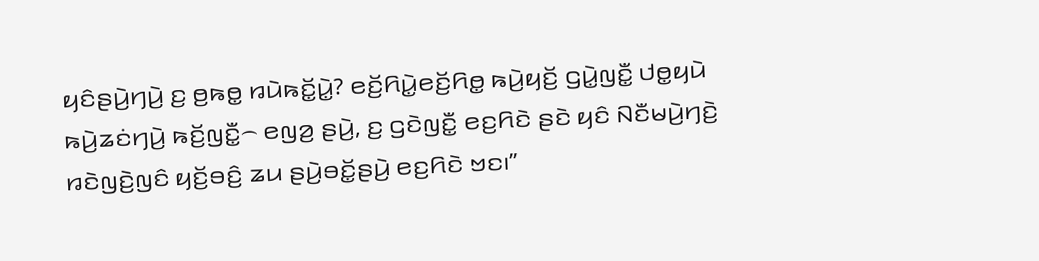ꤟꤢꤨꤔꤣꤧ꤬ꤚꤣꤧ꤬ ꤢ꤬ ꤥ꤬ꤒꤥ꤭ ꤙꤣꤧꤒꤢꤩ꤭ꤣꤧ꤭? ꤕꤢꤩ꤬ꤖꤣꤧ꤭ꤕꤢꤩ꤬ꤖꤥ꤭ ꤒꤣꤧ꤬ꤟꤢꤩ꤬ ꤞꤣꤧ꤭ꤜꤢꤪ꤭ ꤓꤥ꤭ꤟꤣꤧ ꤒꤣꤧ꤬ꤘꤢꤦꤚꤣꤧ꤬ ꤒꤢꤩ꤬ꤜꤢꤪ꤭꤮ ꤕꤜꤤ꤬ ꤔꤣꤧ꤬, ꤢ꤬ ꤞꤢꤧꤜꤢꤪ꤭ ꤕꤢ꤬ꤖꤢꤧ ꤔꤢꤧ ꤟꤢꤨ ꤡꤢꤪꤗꤣꤧ꤬ꤚꤢꤧ꤬ ꤙꤢꤧꤜꤢꤧ꤬ꤜꤢꤨ ꤟꤢꤩ꤬ꤋꤢꤨ꤬ ꤘꤣ ꤔꤣꤧ꤬ꤋꤢꤩ꤭ꤔꤣꤧ꤬ ꤕꤢ꤬ꤖꤢꤧ ꤠꤢ꤯”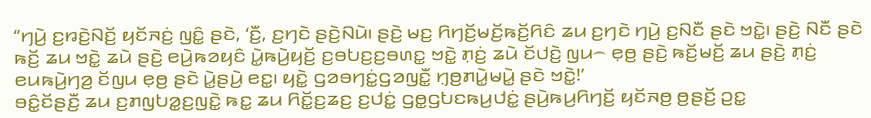“ꤚꤣꤧ꤬ ꤢ꤬ꤙꤢꤧ꤬ꤡꤢꤩ꤬ ꤟꤢꤩꤏꤢꤦ꤬ ꤜꤢꤨ꤭ ꤔꤢꤧ, ‘ꤢꤪ꤬, ꤢ꤬ꤚꤢꤧ ꤔꤢꤧ꤬ꤡꤣꤧ꤯ ꤔꤢꤧ꤬ ꤗꤢ꤬ ꤖꤚꤢꤩ꤬ꤗꤢꤩ꤬ꤒꤢꤩ꤬ꤖꤢꤨ ꤘꤣ ꤢ꤬ꤚꤢꤧ ꤚꤣꤧ꤬ ꤢ꤬ꤡꤢꤪ ꤔꤢꤧ ꤠꤢꤧ꤭꤯ ꤔꤢꤧ꤬ ꤡꤢꤪ ꤔꤢꤧ ꤒꤢꤩ꤬ ꤘꤣ ꤠꤢꤧ꤭ ꤘꤣꤧ ꤔꤢꤧ꤬ ꤕꤣꤧ꤬ꤒꤤꤟꤢꤨ ꤣꤧ꤭ꤒꤣꤧ꤬ꤟꤢꤩ꤬ ꤢ꤬ꤋꤝꤢ꤬ꤢ꤬ꤋꤛꤢ꤭ ꤠꤢꤧ꤭ ꤊ꤫ꤢꤦ꤬ ꤘꤣꤧ ꤢꤩꤓꤢꤧ꤬ ꤜꤣ꤮ ꤕ꤫ꤥ꤬ ꤔꤢꤧ꤬ ꤒꤢꤩ꤬ꤗꤢꤩ꤬ ꤘꤣ ꤔꤢꤧ꤬ ꤊ꤫ꤢꤦ꤬ ꤕꤣꤒꤣꤧ꤬ꤚꤤ꤬ ꤢꤩꤜꤣ ꤕ꤫ꤥ꤬ ꤔꤢꤧ ꤣꤧ꤭ꤔꤣꤧ꤬ ꤕꤢ꤭꤯ ꤟꤢꤧ꤭ ꤞꤤꤋꤚꤢꤦ꤭ꤞꤤꤜꤢꤪ꤭ ꤚ꤫ꤥ꤬ꤊꤣꤧ꤭ꤗꤣꤧ꤭ ꤔꤢꤧ ꤠꤢꤧ꤭!’
ꤋꤢꤨ꤭ꤢꤩꤔꤢꤪ꤬ ꤘꤣ ꤢ꤬ꤊꤜꤝꤤ꤭ꤢ꤬ꤜꤢꤧ꤭ ꤒꤢ꤭ ꤘꤣ ꤖꤢꤩ꤭ꤢ꤬ꤘꤢ꤬ ꤢ꤬ꤓꤢꤦ꤭ ꤞꤥ꤭ꤞꤝꤢꤒꤣ꤬ꤓꤢꤦ꤭ ꤔꤣꤧ꤬ꤒꤣ꤬ꤖꤚꤢꤩ꤬ ꤟꤢꤩꤏꤥ꤬ ꤥ꤬ꤔꤢꤩ꤬ ꤑꤢ꤭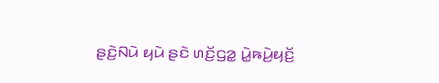ꤔꤢꤧ꤬ꤡꤣꤧ ꤟꤣꤧ ꤔꤢꤧ ꤛꤢꤩ꤬ꤞꤤ꤭ ꤣꤧ꤭ꤒꤣꤧ꤬ꤟꤢꤩ꤬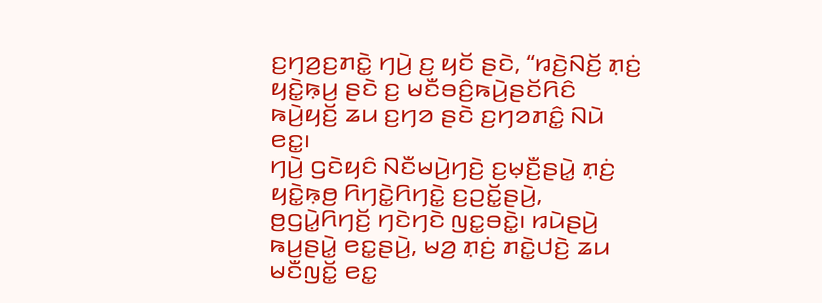ꤢ꤬ꤚꤤ꤬ꤢ꤬ꤊꤢꤧ꤭ ꤚꤣꤧ꤬ ꤢ꤬ ꤟꤢꤩ ꤔꤢꤧ, “ꤙꤢꤧ꤬ꤡꤢꤩ꤬ ꤊ꤫ꤢꤦ꤬ ꤟꤢꤧ꤭ꤒ꤫ꤣ꤬ ꤔꤢꤧ ꤢ꤬ ꤗꤢꤪꤋꤢꤨ꤬ꤒꤣꤧ꤬ꤔꤢꤩꤖꤢꤨ ꤒꤣꤧ꤬ꤟꤢꤩ꤬ ꤘꤣ ꤢ꤬ꤚꤤ ꤔꤢꤧ ꤢ꤬ꤚꤤꤊꤢꤨ꤭ ꤡꤣꤧ ꤕꤢ꤭꤯
ꤚꤣꤧ꤬ ꤞꤢꤧꤟꤢꤨ ꤡꤢꤪꤗꤣꤧ꤬ꤚꤢꤧ꤬ ꤢ꤬ꤗ꤫ꤢꤪ꤬ꤔꤣꤧ꤭ ꤊ꤫ꤢꤦ꤬ ꤟꤢꤧ꤭ꤒ꤫ꤥ꤬ ꤖꤚꤢꤧ꤭ꤖꤚꤢꤧ꤭ ꤢ꤬ꤑꤢꤩ꤭ꤔꤣꤧ꤬, ꤥ꤬ꤞꤣꤧ꤭ꤖꤚꤢꤩ꤬ ꤚꤢꤧꤚꤢꤧ ꤜꤢ꤭ꤋꤢꤧ꤭꤯ ꤙꤣꤧꤔꤣꤧ꤬ ꤒꤣ꤬ꤔꤣꤧ꤭ ꤕꤢ꤭ꤔꤣꤧ꤬, ꤗꤤ꤬ ꤊ꤫ꤢꤦ꤬ ꤊꤢꤧ꤭ꤓꤢꤧ꤬ ꤘꤣ ꤗꤢꤪꤜꤢꤩ꤭ ꤕꤢ꤭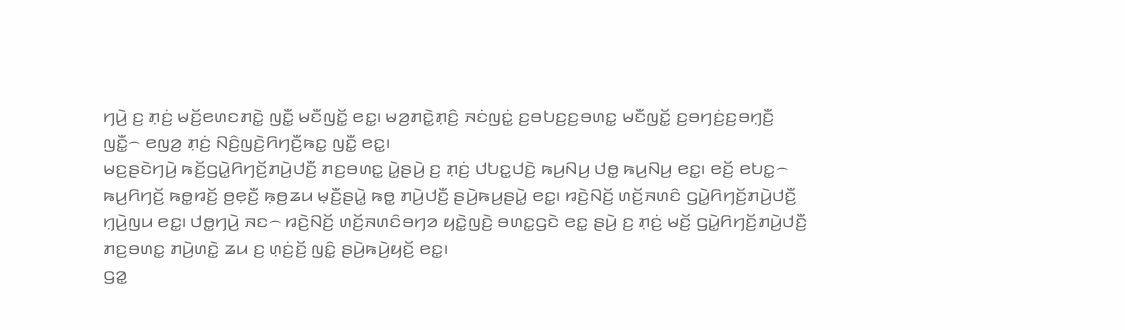ꤚꤣꤧ꤬ ꤢ꤬ ꤊ꤫ꤢꤦ꤬ ꤗꤢꤩ꤬ꤕꤛꤢꤊꤢꤧ꤭ ꤜꤢꤪ꤭ ꤗꤢꤪꤜꤢꤩ꤭ ꤕꤢ꤭꤯ ꤗꤤ꤬ꤊꤢꤧ꤭ꤊ꤫ꤢꤨ꤬ ꤏꤢꤦꤜꤢꤦ꤭ ꤢ꤬ꤋꤝꤢ꤬ꤢ꤬ꤋꤛꤢ꤭ ꤗꤢꤪꤜꤢꤩ꤭ ꤢ꤬ꤋꤚꤢꤦ꤬ꤢ꤬ꤋꤚ꤫ꤢꤪ꤬ ꤜꤢꤪ꤭꤮ ꤕꤜꤤ꤬ ꤊ꤫ꤢꤦ꤬ ꤡꤢꤨ꤬ꤜꤢꤧ꤬ꤖꤚꤢꤪ꤬ꤒꤢ꤭ ꤜꤢꤪ꤭ ꤕꤢ꤭꤯
ꤗꤢ꤬ꤔꤢꤧꤚꤣꤧ꤬ ꤒꤢꤩ꤬ꤞꤣꤧ꤭ꤖꤚꤢꤩ꤬ꤊꤣꤧ꤬ꤓꤢꤪ꤬ ꤊꤢ꤬ꤋꤛꤢ꤭ ꤣꤧ꤭ꤔꤣꤧ꤬ ꤢ꤬ ꤊ꤫ꤢꤦ꤬ ꤓꤝꤢ꤭ꤓꤢꤧ꤬ ꤒꤣ꤬ꤡꤣ꤬ ꤓꤥ꤭ ꤒꤣ꤬ꤡꤣ꤬ ꤕꤢ꤭꤯ ꤕꤢꤩ꤬ ꤕꤝꤢ꤭꤮ ꤒꤣ꤬ꤖꤚꤢꤩ꤬ ꤒꤥ꤭ꤙꤢꤩ꤬ ꤥ꤬ꤕ꤫ꤢꤪ꤬ ꤒ꤫ꤥ꤬ꤘꤣ ꤗ꤫ꤢꤪ꤬ꤔꤣꤧ꤭ ꤒꤥ꤭ ꤊꤣꤧ꤬ꤓꤢꤪ꤬ ꤔꤣꤧ꤬ꤒꤣ꤬ꤔꤣꤧ꤭ ꤕꤢ꤭꤯ ꤙꤢꤧ꤬ꤡꤢꤩ꤬ ꤛꤢꤩ꤬ꤏꤛꤢꤨ ꤞꤣꤧ꤭ꤖꤚꤢꤩ꤬ꤊꤣꤧ꤬ꤓꤢꤪ꤬ ꤚ꤫ꤣꤧ꤬ꤜꤣ ꤕꤢ꤭꤯ ꤓꤥ꤭ꤚꤣꤧ꤬ ꤏꤢ꤮ ꤙꤢꤧ꤬ꤡꤢꤩ꤬ ꤛꤢꤩ꤬ꤏꤛꤢꤨꤋꤚꤤ ꤟꤢꤧ꤭ꤜꤢꤧ꤬ ꤋꤛꤢ꤭ꤞꤢꤧ ꤕꤢ꤭ ꤔꤣꤧ꤬ ꤢ꤬ ꤊ꤫ꤢꤦ꤬ ꤗꤢꤩ꤬ ꤞꤣꤧ꤭ꤖꤚꤢꤩ꤬ꤊꤣꤧ꤬ꤓꤢꤪ꤬ ꤊꤢ꤬ꤋꤛꤢ꤭ ꤊꤣꤧ꤬ꤛꤢꤧ꤭ ꤘꤣ ꤢ꤬ ꤛ꤫ꤢꤦ꤬ꤢꤩ꤬ ꤜꤢꤨ꤭ ꤔꤣꤧ꤬ꤒꤣꤧ꤬ꤟꤢꤩ꤬ ꤕꤢ꤭꤯
ꤞꤤ꤭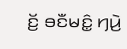ꤢꤩ꤬ ꤋꤢꤪꤗꤢꤨ꤭ ꤚꤣꤧ꤬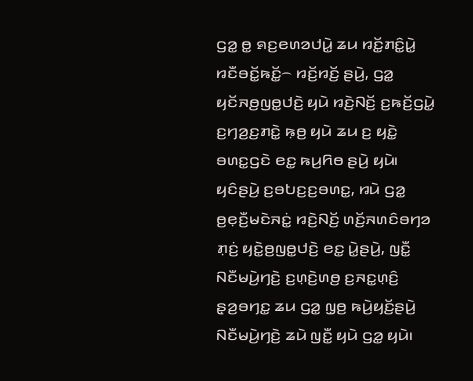ꤞꤤ꤭ ꤥ꤭ ꤎꤢ꤬ꤕꤛꤤꤓꤣꤧ꤭ ꤘꤣ ꤙꤢꤩ꤭ꤊꤢꤨ꤭ꤣꤧ꤭ ꤙꤢꤪꤋꤢꤩ꤭ꤒꤢꤩ꤭꤮ ꤙꤢꤩ꤬ꤙꤢꤩ꤬ ꤔꤣꤧ꤬, ꤞꤤ꤭ ꤟꤢꤩꤏꤥ꤬ꤜꤥ꤭ꤓꤢꤧ꤬ ꤟꤣꤧ ꤙꤢꤧ꤬ꤡꤢꤩ꤬ ꤢ꤬ꤒꤢꤩ꤬ꤞꤣꤧ꤭ ꤢ꤬ꤚꤤ꤬ꤢ꤬ꤊꤢꤧ꤭ ꤒ꤫ꤥ꤬ ꤟꤣꤧ ꤘꤣ ꤢ꤬ ꤟꤢꤧ꤭ ꤋꤛꤢ꤭ꤞꤢꤧ ꤕꤢ꤭ ꤒꤣ꤬ꤖꤥ ꤔꤣꤧ꤬ ꤟꤣꤧ꤯
ꤟꤢꤨꤔꤣꤧ꤬ ꤢ꤬ꤋꤝꤢ꤬ꤢ꤬ꤋꤛꤢ꤭, ꤙꤣꤧ ꤞꤤ꤭ ꤥ꤬ꤕ꤫ꤢꤪ꤬ꤗꤢꤧꤏꤢꤦ꤭ ꤙꤢꤧ꤬ꤡꤢꤩ꤬ ꤛꤢꤩ꤬ꤏꤛꤢꤨꤋꤚꤤ ꤊ꤫ꤢꤦ꤬ ꤟꤢꤧ꤭ꤥ꤬ꤜꤥ꤭ꤓꤢꤧ꤬ ꤕꤢ꤭ ꤣꤧ꤭ꤔꤣꤧ꤬, ꤜꤢꤪ꤭ ꤡꤢꤪꤗꤣꤧ꤬ꤚꤢꤧ꤬ ꤢ꤬ꤛ꤫ꤢꤧ꤬ꤛꤥ꤬ ꤢ꤬ꤏꤢ꤭ꤛ꤫ꤢꤨ꤬ ꤔ꤫ꤤ꤬ꤋꤚꤢ꤭ ꤘꤣ ꤞꤤ꤭ ꤜ꤫ꤥ꤬ ꤒꤣꤧ꤬ꤟꤢꤩ꤬ꤔꤣꤧ꤬ ꤡꤢꤪꤗꤣꤧ꤬ꤚꤢꤧ꤬ ꤘꤣꤧ ꤜꤢꤪ꤭ ꤟꤣꤧ ꤞꤤ꤭ ꤟꤣꤧ꤯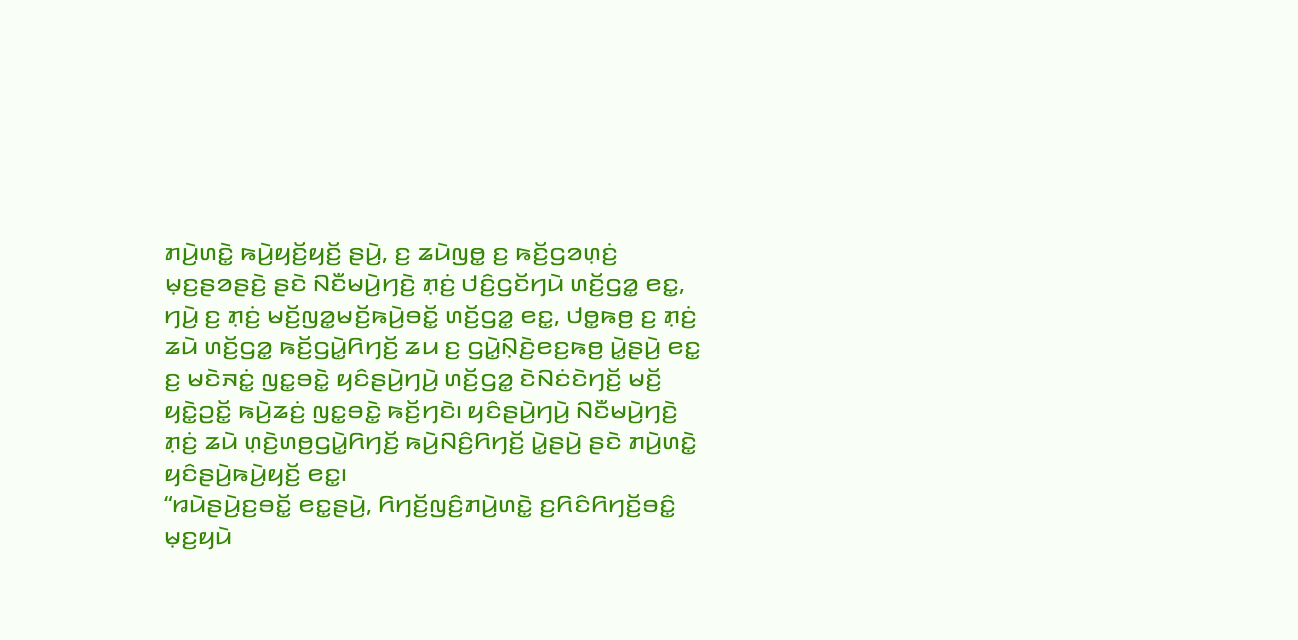ꤊꤣꤧ꤬ꤛꤢꤧ꤭ ꤒꤣꤧ꤬ꤟꤢꤩ꤬ꤟꤢꤩ꤬ ꤔꤣꤧ꤬, ꤢ꤬ ꤘꤣꤧꤜꤥ꤭ ꤢ꤬ ꤒꤢꤩ꤬ꤞꤤꤛ꤫ꤢꤦ꤬ ꤗ꤫ꤢ꤬ꤔꤤꤔꤢꤧ꤬ ꤔꤢꤧ ꤡꤢꤪꤗꤣꤧ꤬ꤚꤢꤧ꤬ ꤊ꤫ꤢꤦ꤬ ꤓꤢꤨ꤬ꤞꤢꤩꤚꤣꤧ ꤛꤢꤩ꤬ꤞꤤ꤭ ꤕꤢ꤭, ꤚꤣꤧ꤬ ꤢ꤬ ꤊ꤫ꤢꤦ꤬ ꤗꤢꤩ꤬ꤜꤤ꤭ꤗꤢꤩ꤬ꤒꤣꤧ꤬ꤋꤢꤩ꤭ ꤛꤢꤩ꤬ꤞꤤ꤭ ꤕꤢ꤭, ꤓꤥ꤭ꤒꤥ꤬ ꤢ꤬ ꤊ꤫ꤢꤦ꤬ ꤘꤣꤧ ꤛꤢꤩ꤬ꤞꤤ꤭ ꤒꤢꤩ꤬ꤞꤣꤧ꤭ꤖꤚꤢꤩ꤬ ꤘꤣ ꤢ꤬ ꤞꤣꤧ꤭ꤡ꤫ꤢꤧ꤬ꤕꤢ꤬ꤒꤥ꤬ ꤣꤧ꤭ꤔꤣꤧ꤬ ꤕꤢ꤭ ꤢ꤬ ꤗꤢꤧꤏꤢꤦ꤭ ꤜꤢ꤭ꤋꤢꤧ꤭ ꤟꤢꤨꤔꤣꤧ꤬ꤚꤣꤧ꤬ ꤛꤢꤩ꤬ꤞꤤ꤭ ꤢꤧꤡꤢꤦꤢꤧꤚꤢꤩ꤬ ꤗꤢꤩ꤬ ꤟꤢꤧ꤭ꤑꤢꤩ꤭ ꤒꤣꤧ꤬ꤘꤢꤦ꤬ ꤜꤢ꤭ꤋꤢꤧ꤭ ꤒꤢꤩ꤬ꤚꤢꤧ꤯ ꤟꤢꤨꤔꤣꤧ꤬ꤚꤣꤧ꤬ ꤡꤢꤪꤗꤣꤧ꤬ꤚꤢꤧ꤬ ꤊ꤫ꤢꤦ꤬ ꤘꤣꤧ ꤛ꤫ꤢꤧ꤬ꤛꤥ꤬ꤞꤣꤧ꤭ꤖꤚꤢꤩ꤬ ꤒꤣꤧ꤬ꤡꤢꤨ꤬ꤖꤚꤢꤩ꤬ ꤣꤧ꤭ꤔꤣꤧ꤬ ꤔꤢꤧ ꤊꤣꤧ꤬ꤛꤢꤧ꤭ ꤟꤢꤨꤔꤣꤧ꤬ꤒꤣꤧ꤬ꤟꤢꤩ꤬ ꤕꤢ꤭꤯
“ꤙꤣꤧꤔꤣꤧ꤬ꤢ꤬ꤋꤢꤩ꤭ ꤕꤢ꤭ꤔꤣꤧ꤬, ꤖꤚꤢꤩ꤬ꤜꤢꤨ꤬ꤊꤣꤧ꤬ꤛꤢꤧ꤭ ꤢ꤬ꤖꤢꤨꤖꤚꤢꤩ꤬ꤋꤢꤨ꤭ ꤗ꤫ꤢ꤬ꤟꤣꤧ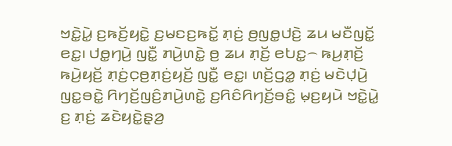ꤠꤢꤧ꤭ꤣꤧ꤭ ꤢ꤬ꤒꤢꤩ꤬ꤟꤢꤧ꤭ ꤢ꤬ꤗꤢꤢ꤬ꤒꤢꤩ꤭ ꤊ꤫ꤢꤦ꤬ ꤥ꤬ꤜꤥ꤭ꤓꤢꤧ꤬ ꤘꤣ ꤗꤢꤪꤜꤢꤩ꤭ ꤕꤢ꤭꤯ ꤓꤥ꤭ꤚꤣꤧ꤬ ꤜꤢꤪ꤭ ꤊꤣꤧ꤬ꤛꤢꤧ꤭ ꤥ꤬ ꤘꤣ ꤊ꤫ꤢꤩ꤬ ꤕꤝꤢ꤭꤮ ꤒꤣ꤬ꤊ꤫ꤢꤩ꤬ ꤒꤣꤧ꤬ꤟꤢꤩ꤬ ꤊ꤫ꤢꤦ꤬ꤍ꤫ꤥ꤬ꤊ꤫ꤢꤦ꤬ꤟꤢꤩ꤬ ꤜꤢꤪ꤭ ꤕꤢ꤭꤯ ꤛꤢꤩ꤬ꤞꤤ꤭ ꤊ꤫ꤢꤦ꤬ ꤗꤢꤧꤓ꤫ꤣꤧ꤬ ꤜꤢ꤭ꤋꤢꤧ꤭ ꤖꤚꤢꤩ꤬ꤜꤢꤨ꤬ꤊꤣꤧ꤬ꤛꤢꤧ꤭ ꤢ꤬ꤖꤢꤨꤖꤚꤢꤩ꤬ꤋꤢꤨ꤭ ꤗ꤫ꤢ꤬ꤟꤣꤧ ꤠꤢꤧ꤭ꤣꤧ꤭ ꤢ꤬ ꤊ꤫ꤢꤦ꤬ ꤘꤢꤧꤟꤢꤧ꤭ꤔ꤫ꤤ꤬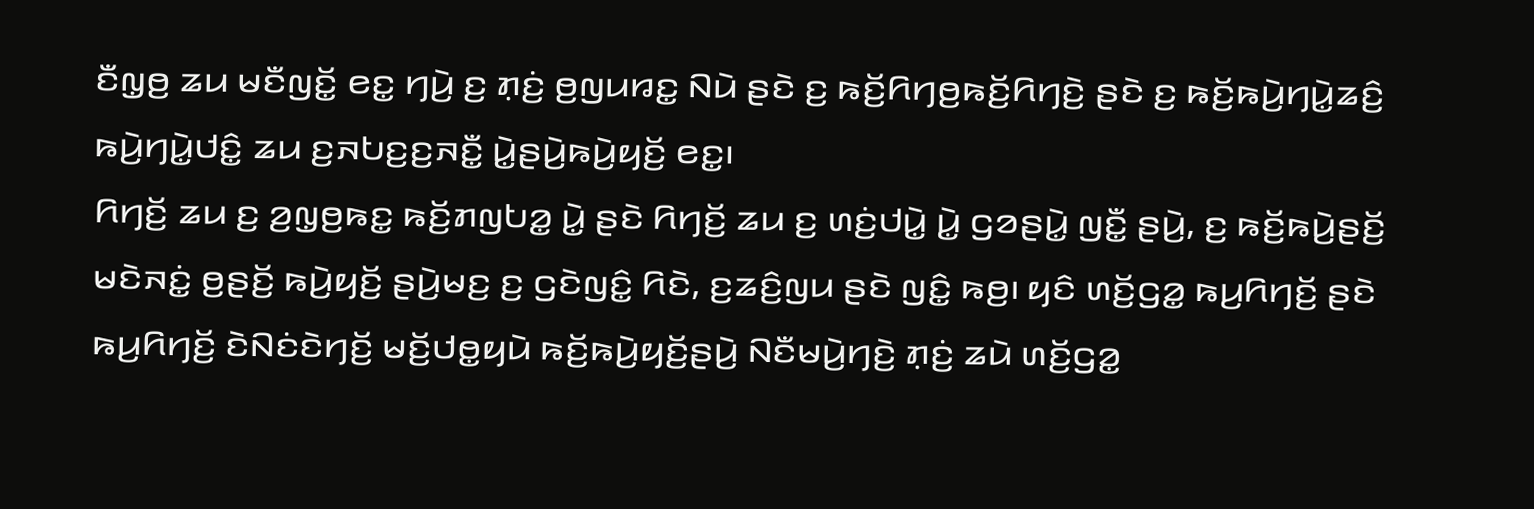ꤢꤪꤜ꤫ꤥ꤬ ꤘꤣ ꤗꤢꤪꤜꤢꤩ꤭ ꤕꤢ꤭ ꤚꤣꤧ꤬ ꤢ꤬ ꤊ꤫ꤢꤦ꤬ ꤥ꤬ꤜꤣꤙꤢ꤭ ꤡꤣꤧ ꤔꤢꤧ ꤢ꤬ ꤒꤢꤩ꤬ꤖꤚꤥ꤬ꤒꤢꤩ꤬ꤖꤚꤢꤧ꤬ ꤔꤢꤧ ꤢ꤬ ꤒꤢꤩ꤬ꤒꤣꤧ꤬ꤚꤣꤧ꤭ꤘꤢꤨ꤬ ꤒꤣꤧ꤬ꤚꤣꤧ꤭ꤓꤢꤨ꤭ ꤘꤣ ꤢ꤬ꤏꤝꤢ꤬ꤢ꤬ꤏꤢꤪ꤭ ꤣꤧ꤭ꤔꤣꤧ꤬ꤒꤣꤧ꤬ꤟꤢꤩ꤬ ꤕꤢ꤭꤯
ꤖꤚꤢꤩ꤬ ꤘꤣ ꤢ꤬ ꤤ꤬ꤜ꤫ꤥ꤬ꤒꤢ꤭ ꤒꤢꤩ꤬ꤊꤜꤝꤤ꤭ ꤣꤧ꤭ ꤔꤢꤧ ꤖꤚꤢꤩ꤬ ꤘꤣ ꤢ꤬ ꤛꤢꤦ꤬ꤓꤣꤧ꤭ ꤣꤧ꤭ ꤞꤤꤔꤣꤧ꤭ ꤜꤢꤪ꤭ ꤔꤣꤧ꤬, ꤢ꤬ ꤒꤢꤩ꤬ꤒꤣꤧ꤬ꤔꤢꤩ꤬ ꤗꤢꤧꤏꤢꤦ꤭ ꤥ꤬ꤔꤢꤩ꤬ ꤒꤣꤧ꤬ꤟꤢꤩ꤬ ꤔꤣꤧ꤬ꤗꤢ꤬ ꤢ꤬ ꤞꤢꤧꤜꤢꤨ꤭ ꤖꤢꤧ, ꤢ꤬ꤘꤢꤨ꤬ꤜꤣ ꤔꤢꤧ ꤜꤢꤨ꤭ ꤒꤥ꤬꤯ ꤟꤢꤨ ꤛꤢꤩ꤬ꤞꤤ꤭ ꤒꤣ꤬ꤖꤚꤢꤩ꤬ ꤔꤢꤧ ꤒꤣ꤬ꤖꤚꤢꤩ꤬ ꤢꤧꤡꤢꤦꤢꤧꤚꤢꤩ꤬ ꤗꤢꤩ꤬ꤓꤥ꤭ꤟꤣꤧ ꤒꤢꤩ꤬ꤒꤣꤧ꤬ꤟꤢꤩ꤬ꤔꤣꤧ꤬ ꤡꤢꤪꤗꤣꤧ꤬ꤚꤢꤧ꤬ ꤊ꤫ꤢꤦ꤬ ꤘꤣꤧ ꤛꤢꤩ꤬ꤞꤤ꤭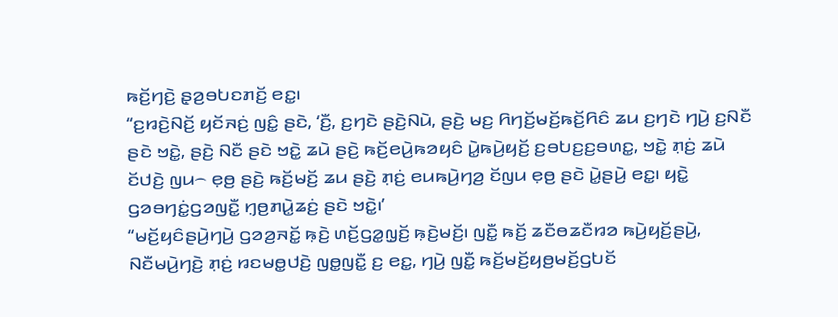ꤒꤢꤩ꤬ꤚꤢꤧ꤬ ꤔ꤫ꤤ꤬ꤋꤝꤢꤊꤢꤩ꤬ ꤕꤢ꤭꤯
“ꤢ꤬ꤙꤢꤧ꤬ꤡꤢꤩ꤬ ꤟꤢꤩꤏꤢꤦ꤬ ꤜꤢꤨ꤭ ꤔꤢꤧ, ‘ꤢꤪ꤬, ꤢ꤬ꤚꤢꤧ ꤔꤢꤧ꤬ꤡꤣꤧ, ꤔꤢꤧ꤬ ꤗꤢ꤬ ꤖꤚꤢꤩ꤬ꤗꤢꤩ꤬ꤒꤢꤩ꤬ꤖꤢꤨ ꤘꤣ ꤢ꤬ꤚꤢꤧ ꤚꤣꤧ꤬ ꤢ꤬ꤡꤢꤪ ꤔꤢꤧ ꤠꤢꤧ꤭, ꤔꤢꤧ꤬ ꤡꤢꤪ ꤔꤢꤧ ꤠꤢꤧ꤭ ꤘꤣꤧ ꤔꤢꤧ꤬ ꤒꤢꤩ꤬ꤕꤣꤧ꤬ꤒꤤꤟꤢꤨ ꤣꤧ꤭ꤒꤣꤧ꤬ꤟꤢꤩ꤬ ꤢ꤬ꤋꤝꤢ꤬ꤢ꤬ꤋꤛꤢ꤭, ꤠꤢꤧ꤭ ꤊ꤫ꤢꤦ꤬ ꤘꤣꤧ ꤢꤩꤓꤢꤧ꤬ ꤜꤣ꤮ ꤕ꤫ꤥ꤬ ꤔꤢꤧ꤬ ꤒꤢꤩ꤬ꤗꤢꤩ꤬ ꤘꤣ ꤔꤢꤧ꤬ ꤊ꤫ꤢꤦ꤬ ꤕꤣꤒꤣꤧ꤬ꤚꤤ꤬ ꤢꤩꤜꤣ ꤕ꤫ꤥ꤬ ꤔꤢꤧ ꤣꤧ꤭ꤔꤣꤧ꤬ ꤕꤢ꤭꤯ ꤟꤢꤧ꤭ ꤞꤤꤋꤚꤢꤦ꤭ꤞꤤꤜꤢꤪ꤭ ꤚ꤫ꤥ꤬ꤊꤣꤧ꤭ꤘꤢꤦ꤬ ꤔꤢꤧ ꤠꤢꤧ꤭꤯’
“ꤗꤢꤩ꤬ꤟꤢꤨꤔꤣꤧ꤬ꤚꤣꤧ꤬ ꤞꤤꤤ꤬ꤏꤢꤩ꤭ ꤒ꤫ꤢꤧ꤬ ꤛꤢꤩ꤬ꤞꤤ꤭ꤜ꤫ꤢꤩ꤬ ꤒ꤫ꤢꤧ꤬ꤗꤢꤩ꤬꤯ ꤜꤢꤪ꤭ ꤒꤢꤩ꤬ ꤘꤢꤪꤥꤘꤢꤪꤙꤤ ꤒꤣꤧ꤬ꤟꤢꤩ꤬ꤔꤣꤧ꤬, ꤡꤢꤪꤗꤣꤧ꤬ꤚꤢꤧ꤬ ꤊ꤫ꤢꤦ꤬ ꤙꤢꤗꤥ꤭ꤓꤢꤧ꤬ ꤜꤥ꤭ꤜꤢꤪ꤭ ꤢ꤬ ꤕꤢ꤭, ꤚꤣꤧ꤬ ꤜꤢꤪ꤭ ꤒꤢꤩ꤬ꤗꤢꤩ꤬ꤟꤥ꤬ꤗꤢꤩ꤬ꤞꤝꤢꤩ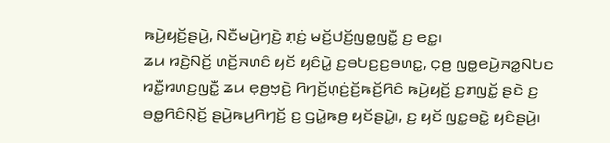ꤒꤣꤧ꤬ꤟꤢꤩ꤬ꤔꤣꤧ꤬, ꤡꤢꤪꤗꤣꤧ꤬ꤚꤢꤧ꤬ ꤊ꤫ꤢꤦ꤬ ꤗꤢꤩ꤬ꤓꤢꤩ꤬ꤜꤥ꤭ꤜꤢꤪ꤭ ꤢ꤬ ꤕꤢ꤭꤯
ꤘꤣ ꤙꤢꤧ꤬ꤡꤢꤩ꤬ ꤛꤢꤩ꤬ꤏꤛꤢꤨ ꤟꤢꤩ ꤟꤢꤨꤣꤧ꤭ ꤢ꤬ꤋꤝꤢ꤬ꤢ꤬ꤋꤛꤢ꤭, ꤍ꤫ꤥ꤬ ꤜꤥ꤭ꤕꤣꤧ꤬ꤏꤤ꤭ꤡꤝꤢ ꤙꤢꤪ꤭ꤙꤛꤢ꤬ꤜꤢꤪ꤭ ꤘꤣ ꤕ꤫ꤥ꤬ꤠ꤫ꤢꤧ꤬ ꤖꤚꤢꤩ꤬ꤛ꤫ꤢꤦ꤬ꤢꤩ꤬ꤒꤢꤩ꤬ꤖꤢꤨ ꤒꤣꤧ꤬ꤟꤢꤩ꤬ ꤢ꤬ꤊꤜꤢꤩ꤭ ꤔꤢꤧ ꤢ꤬ ꤋꤥ꤭ꤖꤢꤨꤡ꤫ꤢꤩ꤬ ꤔꤣꤧ꤬ꤒꤣ꤬ꤖꤚꤢꤩ꤬ ꤢ꤬ ꤞꤣꤧ꤭ꤒꤥ꤬ ꤟꤢꤩꤔꤣꤧ꤭꤯, ꤢ꤬ ꤟꤢꤩ ꤜꤢ꤭ꤋꤢꤧ꤭ ꤟꤢꤨꤔꤣꤧ꤬꤯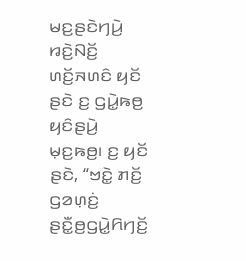ꤗꤢ꤬ꤔꤢꤧꤚꤣꤧ꤬ ꤙꤢꤧ꤬ꤡꤢꤩ꤬ ꤛꤢꤩ꤬ꤏꤛꤢꤨ ꤟꤢꤩ ꤔꤢꤧ ꤢ꤬ ꤞꤣꤧ꤭ꤒꤥ꤬ ꤟꤢꤨꤔꤣꤧ꤬ ꤗ꤫ꤢ꤬ꤒꤥ꤬꤯ ꤢ꤬ ꤟꤢꤩ ꤔꤢꤧ, “ꤠꤢꤧ꤭ ꤊꤢꤩ꤬ ꤞꤤꤛ꤫ꤢꤦ꤬ ꤔꤢꤪ꤭ꤥ꤬ꤞꤣꤧ꤭ꤖꤚꤢꤩ꤬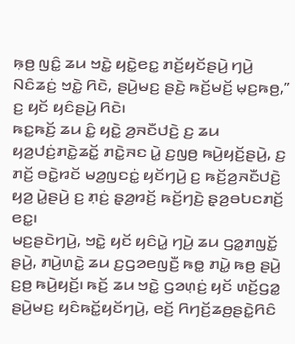ꤒ꤫ꤥ꤬ ꤜꤢꤨ꤭ ꤘꤣ ꤠꤢꤧ꤭ ꤟꤢꤧ꤭ꤕꤢ꤭ ꤊꤢꤩ꤬ꤟꤢꤩꤔꤣꤧ꤬ ꤚꤣꤧ꤬ ꤡꤢꤨꤘꤢꤦ꤬ ꤠꤢꤧ꤭ ꤖꤢꤧ, ꤔꤣꤧ꤬ꤗꤢ꤬ ꤔꤢꤧ꤬ ꤒꤢꤩ꤬ꤗꤢꤩ꤬ ꤗ꤫ꤢ꤬ꤒꤥ꤬,” ꤢ꤬ ꤟꤢꤩ ꤟꤢꤨꤔꤣꤧ꤬ ꤖꤢꤧ꤯
ꤒꤢ꤭ꤒꤢꤩ꤬ ꤘꤣ ꤢꤨ꤭ ꤟꤢꤧ꤭ ꤤ꤬ꤏꤢꤪꤓꤢꤧ꤬ ꤢ꤬ ꤘꤣ ꤟꤤ꤬ꤓꤢꤦ꤬ꤊꤢꤧ꤭ꤘꤢꤩ꤭ ꤊꤢꤧ꤭ꤏꤢ ꤣꤧ꤭ ꤢ꤬ꤜꤥ꤬ ꤒꤣꤧ꤬ꤟꤢꤩ꤬ꤔꤣꤧ꤬, ꤢ꤬ ꤊꤢꤩ꤬ ꤋꤢꤧ꤭ꤙꤢꤩ ꤗꤤ꤬ꤜꤢꤢꤦ꤭ ꤟꤢꤩꤚꤣꤧ꤬ ꤢ꤬ ꤒꤢꤩ꤬ꤤ꤬ꤏꤢꤪꤓꤢꤧ꤬ ꤟꤤ꤬ ꤣꤧ꤭ꤔꤣꤧ꤬ ꤢ꤬ ꤊ꤫ꤢꤦ꤬ ꤔ꤫ꤤ꤬ꤙꤢꤩ꤬ ꤒꤢꤩ꤬ꤚꤢꤧ꤬ ꤔ꤫ꤤ꤬ꤋꤝꤢꤊꤢꤩ꤬ ꤕꤢ꤭꤯
ꤗꤢ꤬ꤔꤢꤧꤚꤣꤧ꤬, ꤠꤢꤧ꤭ ꤟꤢꤩ ꤟꤢꤨꤣꤧ꤭ ꤚꤣꤧ꤬ ꤘꤣ ꤞꤤ꤭ꤊꤜꤢꤩ꤭ ꤔꤣꤧ꤬, ꤊꤣꤧ꤬ꤛꤢꤧ꤭ ꤘꤣ ꤢ꤬ꤞꤤꤕꤜꤢꤪ꤬ ꤒꤥ꤭ ꤊꤣꤧ꤭ ꤒꤥ꤬ ꤔꤣꤧ꤬ ꤢ꤬ꤥ꤬ ꤒꤣꤧ꤬ꤟꤢꤩ꤬꤯ ꤒꤢꤩ꤬ ꤘꤣ ꤠꤢꤧ꤭ ꤞꤤꤛ꤫ꤢꤦ꤬ ꤟꤢꤩ ꤛꤢꤩ꤬ꤞꤤ꤭ ꤔꤣꤧ꤬ꤗꤢ꤬ ꤟꤢꤨꤒꤢꤩ꤭ꤟꤢꤩꤚꤣꤧ꤬, ꤕꤢꤩ꤬ ꤖꤚꤢꤩ꤬ꤘꤥ꤬ꤔꤢꤧ꤭ꤖꤢꤨ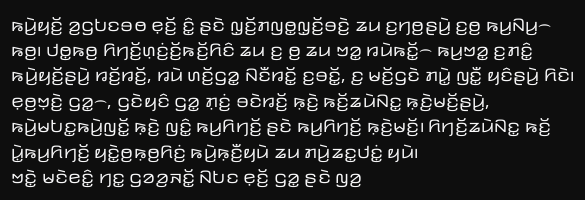ꤒꤣꤧ꤬ꤟꤢꤩ꤬ ꤤ꤬ꤞꤝꤢꤋꤥ ꤕ꤫ꤢꤩ꤬ ꤢꤨ꤭ ꤔꤢꤧ ꤜ꤫ꤢꤩ꤬ꤊꤜꤥ꤭ꤜ꤫ꤢꤩ꤬ꤋꤢꤧ꤬ ꤘꤣ ꤢ꤬ꤚꤥ꤬ꤔꤣꤧ꤬ ꤢ꤬ꤥ꤬ ꤒꤣ꤬ꤡꤣ꤬꤮ ꤒꤥ꤬꤯ ꤓꤥ꤭ꤒꤥ꤬ ꤖꤚꤢꤩ꤬ꤛ꤫ꤢꤦ꤬ꤢꤩ꤬ꤒꤢꤩ꤬ꤖꤢꤨ ꤘꤣ ꤢ꤬ ꤥ꤬ ꤘꤣ ꤠꤤ꤭ ꤙꤣꤧꤒꤢꤩ꤭꤮ ꤒꤣ꤬ꤠꤤ꤭ ꤢ꤬ꤊꤢꤨ꤭ ꤒꤣꤧ꤬ꤟꤢꤩ꤬ꤔꤣꤧ꤬ ꤙꤢꤩ꤬ꤙꤢꤩ꤬, ꤙꤣꤧ ꤛꤢꤩ꤬ꤞꤤ꤭ ꤡꤢꤪꤙꤢꤩ꤭ ꤢ꤬ꤋꤢꤩ꤭, ꤢ꤬ ꤗꤢꤩ꤬ꤞꤢꤧ ꤊꤣꤧ꤭ ꤜꤢꤪ꤭ ꤟꤢꤨꤔꤣꤧ꤬ ꤖꤢꤧ꤯
ꤕ꤫ꤥ꤬ꤠ꤫ꤢꤧ꤬ ꤞꤤ꤭꤮, ꤞꤢꤧꤟꤢꤨ ꤞꤤ꤭ ꤊ꤫ꤢꤦ꤬ ꤋꤢꤧꤙꤢꤩ꤬ ꤒ꤫ꤢꤧ꤬ ꤒꤢꤩ꤬ꤘꤣꤧꤡꤢ꤭ ꤒ꤫ꤢꤧ꤬ꤗꤢꤩ꤬ꤔꤣꤧ꤬, ꤒꤣꤧ꤬ꤗꤝꤢ꤭ꤒꤣꤧ꤬ꤜꤢꤩ꤭ ꤒ꤫ꤢꤧ꤬ ꤜꤢꤨ꤭ ꤒꤣ꤬ꤖꤚꤢꤩ꤬ ꤔꤢꤧ ꤒꤣ꤬ꤖꤚꤢꤩ꤬ ꤒ꤫ꤢꤧ꤬ꤗꤢꤩ꤬꤯ ꤖꤚꤢꤩ꤬ꤘꤣꤧꤡꤢ꤭ ꤒꤢꤩ꤬ ꤣꤧ꤭ꤒꤣ꤬ꤖꤚꤢꤩ꤬ ꤟꤢꤧ꤭ꤥ꤬ꤒ꤫ꤥ꤬ꤖꤢꤦ꤬ ꤒꤣꤧ꤬ꤒ꤫ꤢꤪ꤬ꤟꤣꤧ ꤘꤣ ꤊꤣꤧ꤬ꤘꤢ꤭ꤓꤢꤦ꤭ ꤟꤣꤧ꤯
ꤠꤢꤧ꤭ ꤗꤢꤧꤕꤢꤨ꤭ ꤚꤢ꤭ ꤞꤤꤤ꤬ꤏꤢꤩ꤭ ꤡꤝꤢ ꤕ꤫ꤢꤩ꤬ ꤞꤤ꤭ ꤔꤢꤧ ꤜꤤ꤬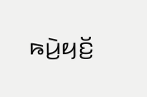ꤒꤣꤧ꤬ꤟꤢꤩ꤬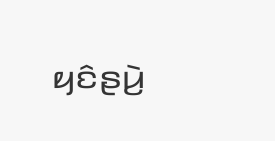ꤟꤢꤨꤔꤣꤧ꤬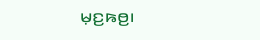ꤗ꤫ꤢ꤬ꤒꤥ꤬꤯